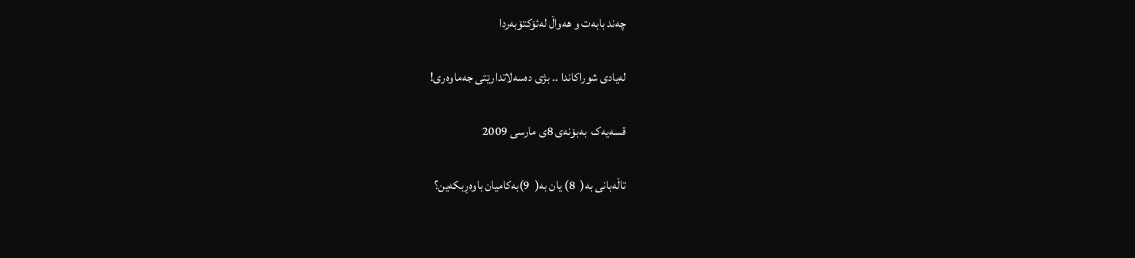چه‌ند بابه‌ت و هه‌واڵ له‌ئۆکتۆبه‌ردا

له‌یادی‌ شوراكاندا .. بژی‌ ده‌سه‌لاتدارێتی‌ جه‌ماوه‌ری‌!

قسه‌یه‌ک  به‌بۆنه‌ی 8ی مارسی 2009

تاڵه‌بانی‌ به(  8) یان به(  9)به‌كامیان باوه‌ڕبكه‌ین؟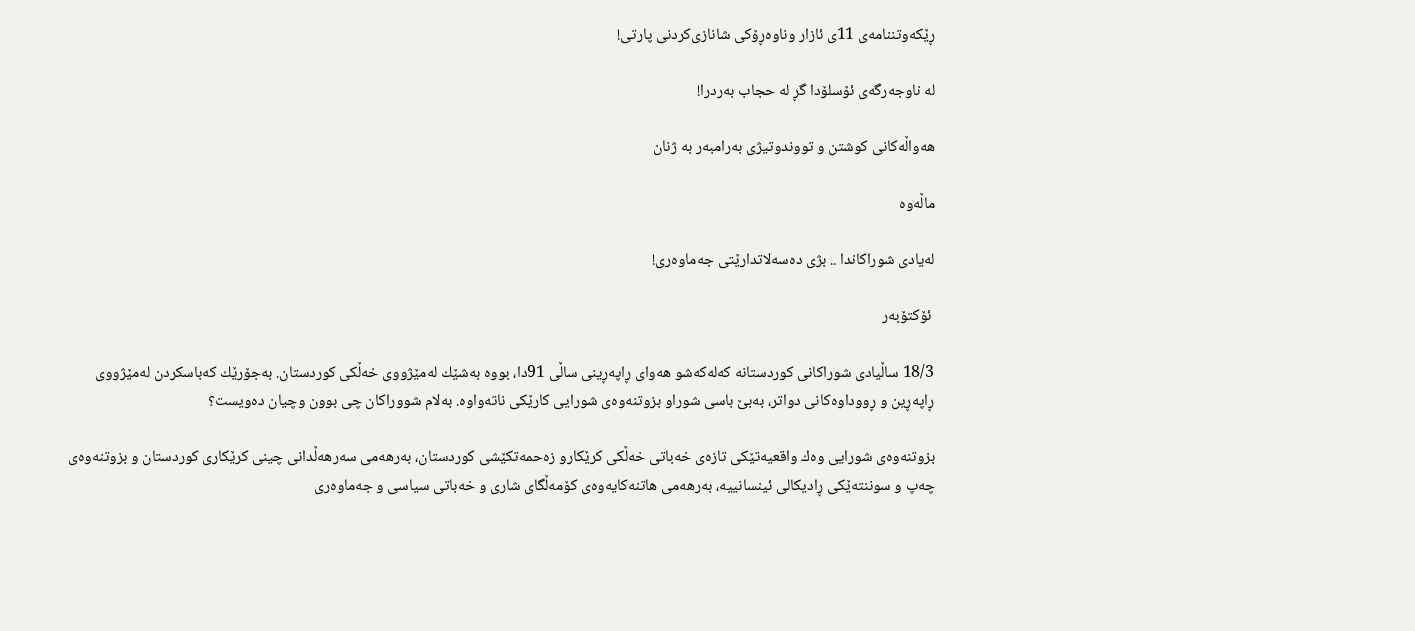ڕێكه‌وتننامه‌ی‌ 11ی‌ ئازار وناوه‌ڕۆكی‌ شانازی‌كردنی‌ پارتی‌!

له‌ ناوجه‌رگه‌ی ئۆسلۆدا گڕ له‌ حجاب به‌ردرا!

هه‌واڵه‌كانی كوشتن و تووندوتیژی به‌رامبه‌ر به‌ ژنان

ماڵه‌وه

له‌یادی‌ شوراكاندا .. بژی‌ ده‌سه‌لاتدارێتی‌ جه‌ماوه‌ری‌!

 ئۆکتۆبه‌ر

18/3 ساڵیادی‌ شوراكانی‌ كوردستانه‌ كه‌له‌كه‌شو هه‌وای‌ ڕاپه‌ڕینی‌ ساڵی‌ 91دا، بووه‌ به‌شێك له‌مێژووی‌ خه‌ڵكی‌ كوردستان. به‌جۆرێك كه‌باسكردن له‌مێژووی‌ ڕاپه‌ڕین و ڕووداوه‌كانی‌ دواتر، به‌بێ‌ باسی‌ شوراو بزوتنه‌وه‌ی‌ شورایی‌ كارێكی‌ ناته‌واوه‌. به‌لام شووراكان چی بوون وچیان ده‌ویست؟

بزوتنه‌وه‌ی‌ شورایی‌ وه‌ك واقعیه‌تێكی‌ تازه‌ی‌ خه‌باتی‌ خه‌ڵكی‌ كرێكارو زه‌حمه‌تكێشی‌ كوردستان، به‌رهه‌می‌ سه‌رهه‌ڵدانی‌ چینی‌ كرێكاری‌ كوردستان و بزوتنه‌وه‌ی‌ چه‌پ و سوننته‌ێكی‌ ڕادیكالی‌ ئینسانییه‌، به‌رهه‌می‌ هاتنه‌كایه‌وه‌ی‌ كۆمه‌ڵگای‌ شاری‌ و خه‌باتی‌ سیاسی‌ و جه‌ماوه‌ری‌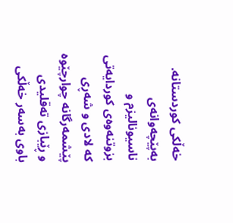خه‌ڵكی‌ كوردستانه‌. به‌پێچه‌وانه‌ی‌ ناسیونالیزم و بزوتنه‌وه‌ی‌ كوردایه‌تی‌ كه‌ لادی‌ و شه‌ڕی‌ پێشمه‌رگانه‌ چوارچێوه‌ و ڕێبازی‌ ته‌قلیدی‌ باوی‌ به‌سه‌ر خه‌ڵكی‌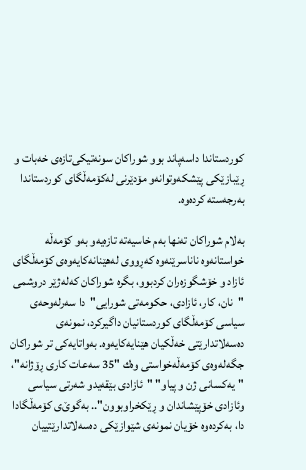كوردستاندا داسه‌پاند بوو شوراكان سونه‌تیكی‌تازه‌ی‌ خه‌بات و ڕێبازێكی‌ پێشكه‌وتوانه‌و مۆدێرنی‌ له‌كۆمه‌ڵگای‌ كوردستاندا به‌رجه‌سته‌ كرده‌وه‌.

به‌لام شوراكان ته‌نها به‌م خاسیه‌ته‌ تازه‌یه‌و به‌و كۆمه‌ڵه‌ خواستانه‌وه‌ ناناسرێنه‌وه‌ كه‌ڕووی‌ له‌هێنانه‌كایه‌وه‌ی‌ كۆمه‌ڵگای ئازاد و خۆشگوزه‌ران كردبوو، بگره‌ شوراكان كه‌له‌ژێر دروشمی‌ "نان، كار، ئازادی‌، حكومه‌تی‌ شورایی‌"دا سه‌رله‌وحه‌ی‌ سیاسی‌ كۆمه‌ڵگای‌ كوردستانیان داگیركرد، نمونه‌ی‌ ده‌سه‌لاتدارێتی‌ خه‌ڵكیان هێنایه‌كایه‌وه‌. به‌واتایه‌كی‌ تر شوراكان جگه‌له‌وه‌ی‌ كۆمه‌ڵه‌خواستی‌ وه‌ك "35 سه‌عات كاری‌ ڕۆژانه‌"، "یه‌كسانی‌ ژن و پیاو" "ئازادی‌ بێقه‌یدو شه‌رتی‌ سیاسی‌ وئازادی‌ خۆپێشاندان و ڕێكخراوبوون".. به‌گوێ‌ی‌ كۆمه‌ڵگادا دا، به‌كرده‌وه‌ خۆیان نمونه‌ی‌ شێوازێكی‌ ده‌سه‌لاتدارێتییان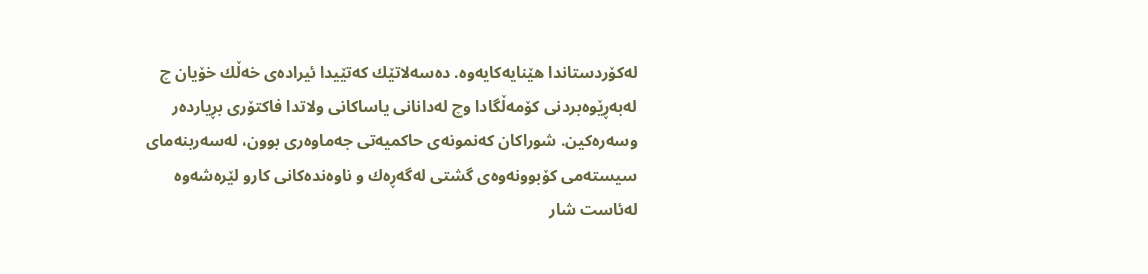له‌كۆردستاندا هێنایه‌كایه‌وه‌. ده‌سه‌لاتێك كه‌تێیدا ئیراده‌ی‌ خه‌ڵك خۆیان چ له‌به‌ڕێوه‌بردنی‌ كۆمه‌ڵگادا وچ له‌دانانی‌ یاساكانی‌ ولاتدا فاكتۆری‌ بڕیارده‌ر وسه‌ره‌كین. شوراكان كه‌نمونه‌ی‌ حاكمیه‌تی‌ جه‌ماوه‌ری‌ بوون، له‌سه‌ربنه‌مای‌ سیسته‌می‌ كۆبوونه‌وه‌ی‌ گشتی‌ له‌گه‌ڕه‌ك و ناوه‌نده‌كانی‌ كارو لێره‌شه‌وه‌ له‌ئاست شار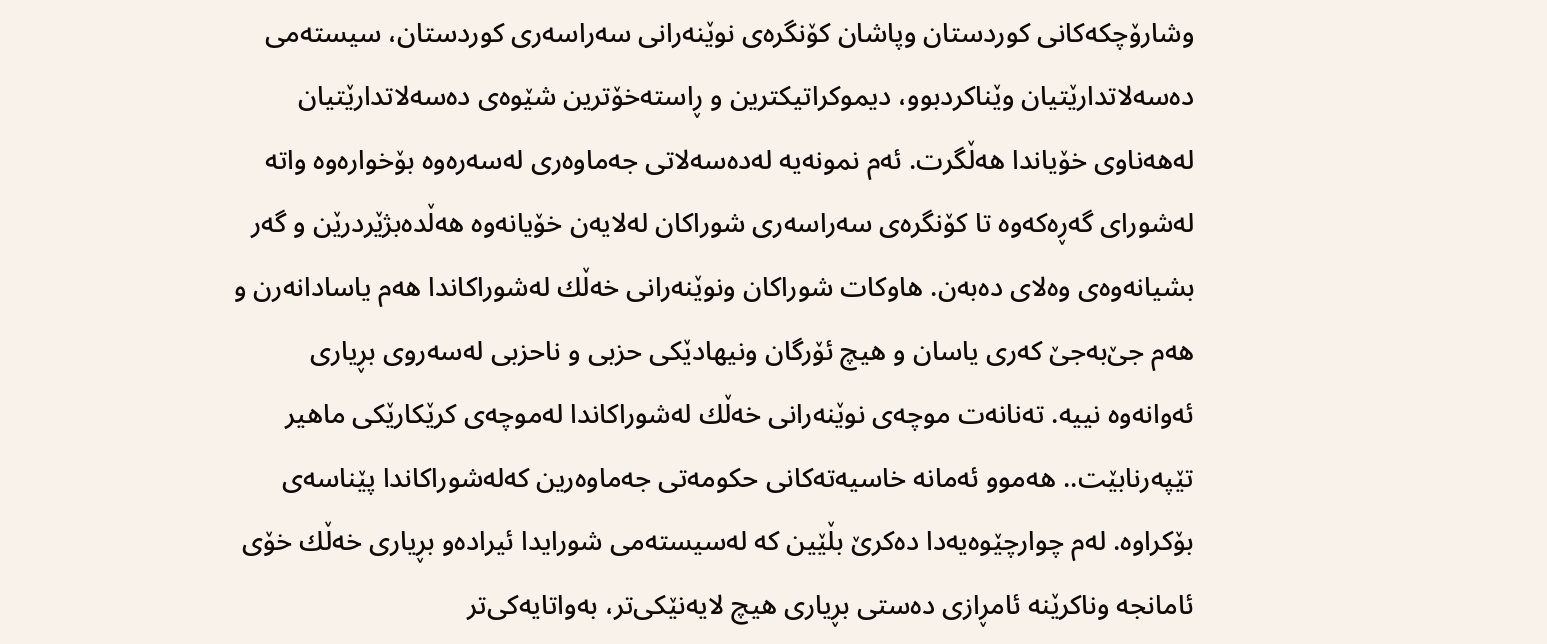وشارۆچكه‌كانی‌ كوردستان وپاشان كۆنگره‌ی‌ نوێنه‌رانی‌ سه‌راسه‌ری‌ كوردستان، سیسته‌می‌ ده‌سه‌لاتدارێتیان وێناكردبوو، دیموكراتیكترین و ڕاسته‌خۆترین شێوه‌ی‌ ده‌سه‌لاتدارێتیان له‌هه‌ناوی‌ خۆیاندا هه‌ڵگرت. ئه‌م نمونه‌یه‌ له‌ده‌سه‌لاتی‌ جه‌ماوه‌ری له‌سه‌ره‌وه‌ بۆخواره‌وه‌ واته‌ له‌شورای‌ گه‌ڕه‌كه‌وه‌ تا كۆنگره‌ی‌ سه‌راسه‌ری‌ شوراكان له‌لایه‌ن خۆیانه‌وه‌ هه‌ڵده‌بژێردرێن و گه‌ر بشیانه‌وه‌ی‌ وه‌لای‌ ده‌به‌ن. هاوكات شوراكان ونوێنه‌رانی‌ خه‌ڵك له‌شوراكاندا هه‌م یاسادانه‌رن و هه‌م جێ‌به‌جێ‌ كه‌ری‌ یاسان و هیچ ئۆرگان ونیهادێكی حزبی‌ و ناحزبی‌ له‌سه‌روی‌ بڕیاری‌ ئه‌وانه‌وه‌ نییه‌. ته‌نانه‌ت موچه‌ی‌ نوێنه‌رانی‌ خه‌ڵك له‌شوراكاندا له‌موچه‌ی‌ كرێكارێكی‌ ماهیر تێپه‌رنابێت.. هه‌موو ئه‌مانه‌ خاسیه‌ته‌كانی‌ حكومه‌تی‌ جه‌ماوه‌رین كه‌له‌شوراكاندا پێناسه‌ی‌ بۆكراوه‌. له‌م چوارچێوه‌یه‌دا ده‌كرێ‌ بڵێین كه‌ له‌سیسته‌می‌ شورایدا ئیراده‌و بڕیاری‌ خه‌ڵك خۆی‌ ئامانجه‌ وناكرێنه‌ ئامڕازی‌ ده‌ستی‌ بڕیاری‌ هیچ لایه‌نێكی‌تر، به‌واتایه‌كی‌تر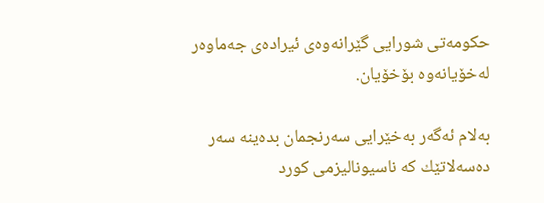حكومه‌تی‌ شورایی‌ گێرانه‌وه‌ی‌ ئیراده‌ی‌ جه‌ماوه‌ر له‌خۆیانه‌وه‌ بۆخۆیان.

به‌لام ئه‌گه‌ر به‌خێرایی‌ سه‌رنجمان بده‌ینه‌ سه‌ر ده‌سه‌لاتێك كه‌ ناسیونالیزمی‌ كورد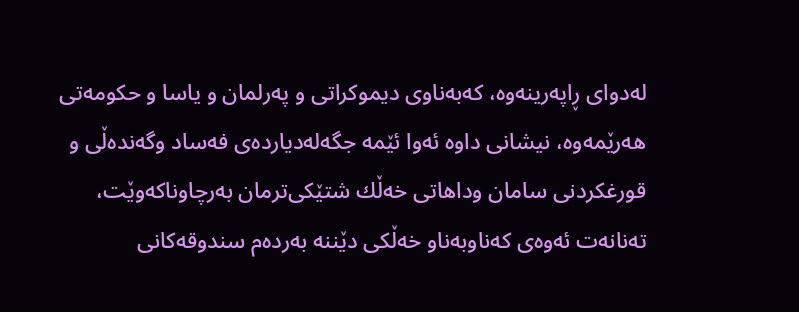له‌دوای‌ ڕاپه‌رینه‌وه‌، كه‌به‌ناوی‌ دیموكراتی‌ و په‌رلمان و یاسا و حكومه‌تی‌ هه‌رێمه‌وه‌، نیشانی‌ داوه‌ ئه‌وا ئێمه‌ جگه‌له‌دیارده‌ی‌ فه‌ساد وگه‌نده‌ڵی‌ و قورغكردنی‌ سامان وداهاتی‌ خه‌ڵك شتێكی‌ترمان به‌رچاوناكه‌وێت، ته‌نانه‌ت ئه‌وه‌ی‌ كه‌ناوبه‌ناو خه‌ڵكی‌ دێننه‌ به‌رده‌م سندوقه‌كانی‌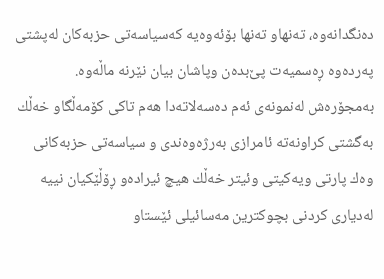ده‌نگدانه‌وه‌، ته‌نهاو ته‌نها بۆئه‌وه‌یه‌ كه‌سیاسه‌تی‌ حزبه‌كان له‌پشتی‌ په‌رده‌وه‌ ڕه‌سمیه‌ت پێ‌بده‌ن وپاشان بیان نێرنه‌ ماڵه‌وه‌. به‌مجۆره‌ش له‌نمونه‌ی‌ ئه‌م ده‌سه‌لاته‌دا هه‌م تاكی‌ كۆمه‌ڵگاو خه‌ڵك به‌گشتی‌ كراونه‌ته‌ ئامرازی‌ به‌رژه‌وه‌ندی‌ و سیاسه‌تی‌ حزبه‌كانی‌ وه‌ك پارتی‌ ویه‌كیتی‌ وئیتر خه‌ڵك هیچ ئیراده‌و ڕۆڵێكیان نییه‌ له‌دیاری‌ كردنی‌ بچوكترین مه‌سائیلی‌ ئێستاو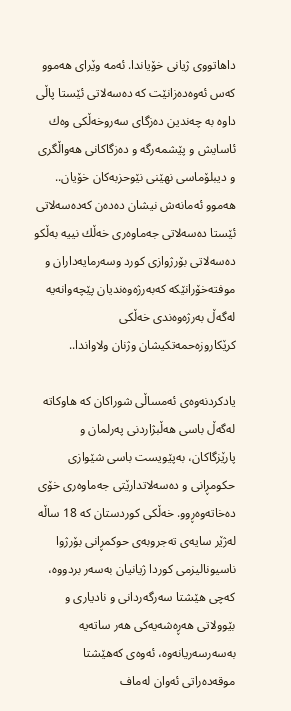داهاتووی‌ ژیانی‌ خۆیاندا. ئه‌مه‌ وێرای‌ هه‌موو كه‌س ئه‌وه‌ده‌زانێت كه‌ ده‌سه‌لاتی‌ ئێستا پاڵی‌ داوه‌ به‌ چه‌ندین ده‌زگای‌ سه‌روخه‌ڵكی‌ وه‌ك ئاسایش و پێشمه‌رگه‌ و ده‌زگاكانی‌ هه‌واڵگری‌ و دیبلۆماسی‌ نهێنی‌ نێوحزبه‌كان خۆیان.. هه‌موو ئه‌مانه‌ش نیشان ده‌ده‌ن كه‌ده‌سه‌لاتی‌ ئێستا ده‌سه‌لاتی‌ جه‌ماوه‌ری‌ خه‌ڵك نییه‌ به‌ڵكو ده‌سه‌لاتی‌ بۆرژوازی‌ كورد وسه‌رمایه‌داران و موفته‌خۆرانێكه‌ كه‌به‌رژه‌وه‌ندیان پێچه‌وانه‌یه‌ له‌گه‌ڵ به‌رژه‌وه‌ندی‌ خه‌ڵكی‌ كرێكاروزه‌حمه‌تكیشان وژنان ولاواندا..

یادكردنه‌وه‌ی‌ ئه‌مساڵی‌ شوراكان كه‌ هاوكاته‌ له‌گه‌ڵ باسی‌ هه‌ڵبژاردنی‌ په‌رلمان و پارێزگاكان، به‌پێویست باسی‌ شێوازی‌ حكومڕانی‌ و ده‌سه‌لاتدارێتی‌ جه‌ماوه‌ری‌ خۆی‌ ده‌خاته‌وه‌ڕوو. خه‌ڵكی‌ كوردستان كه‌ 18 ساڵه‌ له‌ژێر سایه‌ی‌ ته‌جروبه‌ی‌ حوكمڕانی‌ بۆرژوا ناسیونالیزمی‌ كوردا ژیانیان به‌سه‌ر بردووه‌، كه‌چی‌ هێشتا سه‌رگه‌ردانی‌ و نادیاری‌ و بێوولاتی‌ هه‌ڕه‌شه‌یه‌كی‌ هه‌ر ساته‌یه‌ به‌سه‌رسه‌ریانه‌وه‌، ئه‌وه‌ی‌ كه‌هێشتا موقه‌ده‌راتی‌ ئه‌وان له‌ماف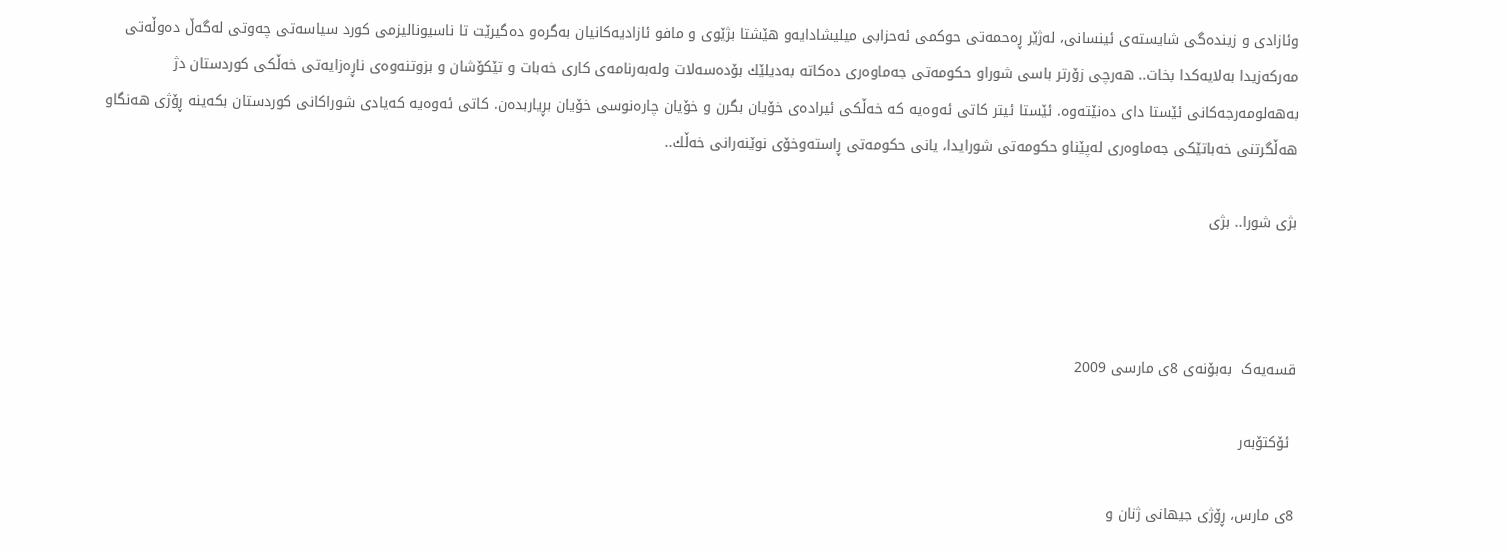وئازادی‌ و زینده‌گی‌ شایسته‌ی‌ ئینسانی‌، له‌ژێر ڕه‌حمه‌تی‌ حوكمی‌ ئه‌حزابی‌ میلیشادایه‌و هێشتا بژێوی‌ و مافو ئازادیه‌كانیان به‌گره‌و ده‌گیرێت تا ناسیونالیزمی‌ كورد سیاسه‌تی‌ چه‌وتی‌ له‌گه‌ڵ ده‌وڵه‌تی‌ مه‌ركه‌زیدا به‌لایه‌كدا بخات.. هه‌رچی‌ زۆرتر باسی‌ شوراو حكومه‌تی‌ جه‌ماوه‌ری‌ ده‌كاته‌ به‌دیلێك بۆده‌سه‌لات وله‌به‌رنامه‌ی‌ كاری‌ خه‌بات و تێكۆشان و بزوتنه‌وه‌ی‌ ناڕه‌زایه‌تی‌ خه‌ڵكی‌ كوردستان دژ به‌هه‌لومه‌رجه‌كانی‌ ئێستا دای‌ ده‌نێته‌وه‌. ئێستا ئیتر كاتی‌ ئه‌وه‌یه‌ كه‌ خه‌ڵكی‌ ئیراده‌ی‌ خۆیان بگرن و خۆیان چاره‌نوسی‌ خۆیان بڕیاربده‌ن. كاتی‌ ئه‌وه‌یه‌ كه‌یادی‌ شوراكانی‌ كوردستان بكه‌ینه‌ ڕۆژی‌ هه‌نگاو هه‌ڵگرتنی‌ خه‌باتێكی‌ جه‌ماوه‌ری‌ له‌پێناو حكومه‌تی‌ شورایدا، یانی‌ حكومه‌تی‌ ڕاسته‌وخۆی‌ نوێنه‌رانی‌ خه‌ڵك..

بژی‌ شورا.. بژی‌



قسه‌یه‌ک  به‌بۆنه‌ی 8ی مارسی 2009

 ئۆکتۆبه‌ر

8ی مارس، ڕۆژی جیهانی ژنان و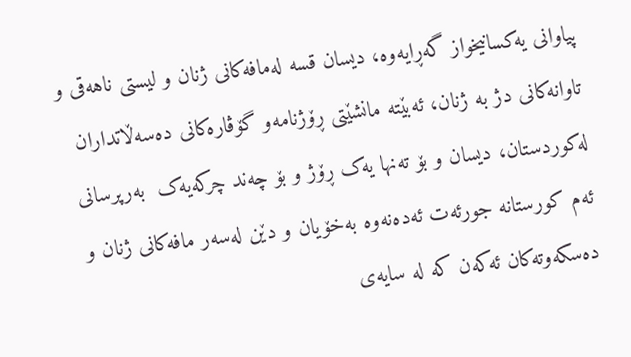پیاوانی یه‌کسانیخواز گه‌ڕایه‌وه‌، دیسان قسه‌ له‌مافه‌کانی ژنان و لیستی ناهه‌قی و تاوانه‌کانی دژ به‌ ژنان، ئه‌بێته‌ مانشێتی ڕۆژنامه‌و گۆڤاره‌کانی ده‌سه‌ڵاتداران له‌کوردستان، دیسان و بۆ ته‌نها یه‌ک ڕۆژ و بۆ چه‌ند چرکه‌یه‌ک  به‌رپرسانی ئه‌م کورستانه‌ جورئه‌ت ئه‌ده‌نه‌وه‌ به‌خۆیان و دێن له‌سه‌ر مافه‌کانی ژنان و ده‌سکه‌وته‌کان ئه‌که‌ن که‌ له‌ سایه‌ی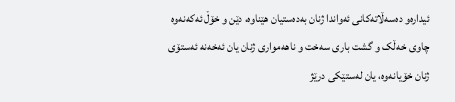ئیداره‌و ده‌سه‌ڵاته‌کانی ئه‌واندا ژنان به‌ده‌ستیان هێناوه‌، دێن و خۆڵ ئه‌که‌نه‌وه‌ چاوی خه‌ڵک و گشت باری سه‌خت و ناهه‌مواری ژنان یان ئه‌خه‌نه‌ ئه‌ستۆی ژنان خۆیانه‌وه‌، یان له‌ستێکی درێژ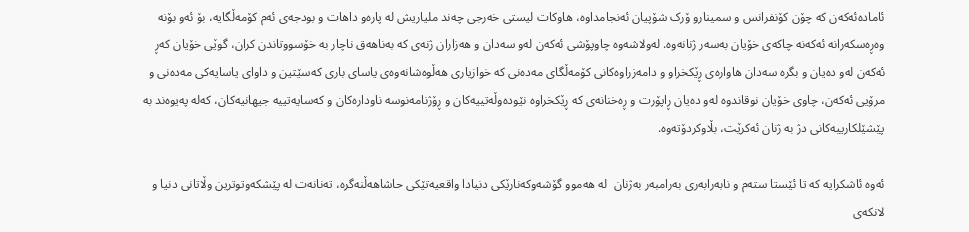ئاماده‌ئه‌که‌ن که‌ چۆن کۆنفرانس و سمینارو ۆرک شۆپیان ئه‌نجامداوه‌، ها‌وکات لیستی خه‌رجی چه‌ند ملیاریش له‌ پاره‌و داهات و بودجه‌ی ئه‌م کۆمه‌ڵگایه‌، بۆ ئه‌و بۆنه‌ وه‌ڕه‌سکه‌رانه‌ ئه‌که‌نه‌ چاکه‌ی خۆیان به‌سه‌ر ژنانه‌وه‌. له‌ولاشه‌وه‌ چاوپۆشی ئه‌که‌ن له‌و سه‌دان و هه‌زاران ژنه‌ی که‌ به‌ناهه‌ق ناچار به‌ خۆسووتاندن کران، گوێی خۆیان که‌ڕ ئه‌که‌ن له‌و ده‌یان و بگره‌ سه‌دان هاواره‌ی ڕێکخراو و دامه‌زراوه‌کانی کۆمه‌ڵگای مه‌ده‌نی که‌ خوازیاری هه‌ڵوه‌شانه‌وه‌ی یاسای باری که‌سێتین و داوای یاسایه‌کی مه‌ده‌نی و مرۆیی ئه‌که‌ن، چاوی خۆیان نوقاندوه‌ له‌و ده‌یان ڕاپۆرت و ڕه‌خنانه‌ی که‌ ڕێکخراوه‌ نێوده‌وڵه‌تییه‌کان و ڕۆژنامه‌نوسه‌ ناوداره‌کان و که‌سایه‌تییه‌ جیهانیه‌کان، که‌له‌ په‌یوه‌ند به‌ پێشێلکارییه‌کانی دژ به‌ ژنان ئه‌کرێت، بڵاوکردۆته‌وه‌.

ئه‌وه‌ ئاشكرایه‌ كه‌ تا ئێستا سته‌م و نابه‌رابه‌ری به‌رامبه‌ر به‌ژنان  له‌ هه‌موو گۆشه‌وكه‌نارێكی دنیادا واقعیه‌تێكی حاشاهه‌ڵنه‌گره‌، ته‌نانه‌ت له‌ پێشكه‌وتوترین وڵاتانی دنیا و لانكه‌ی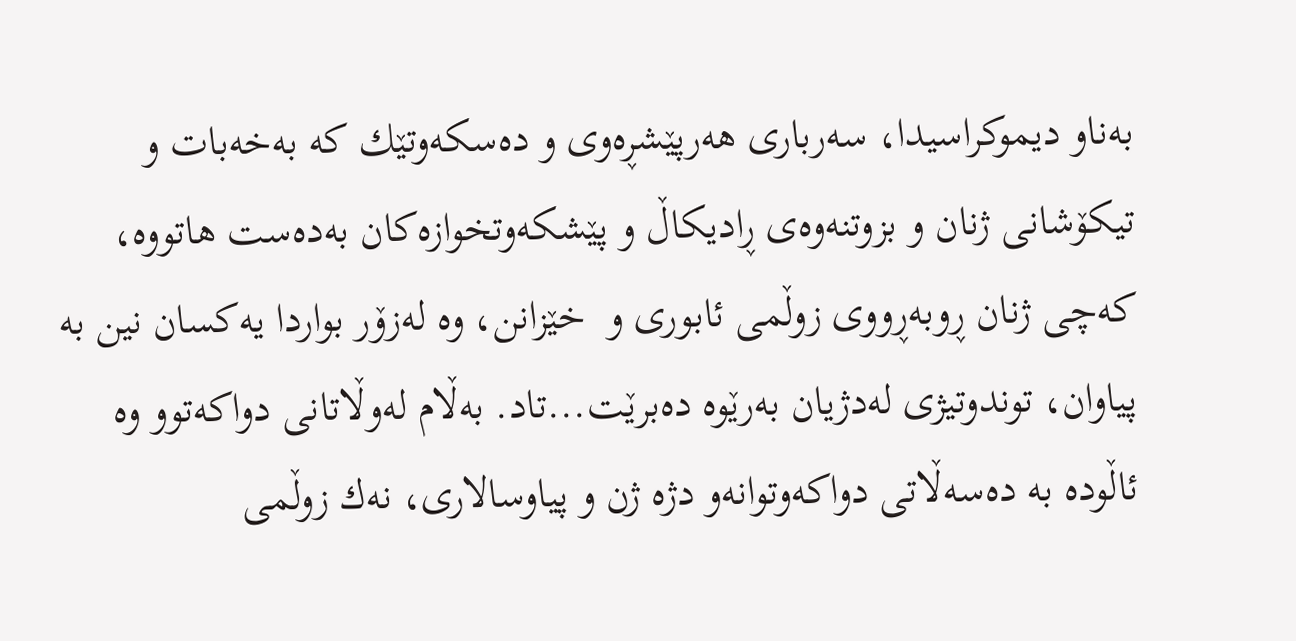به‌ناو دیموكراسیدا، سه‌رباری هه‌رپێشڕه‌وی و ده‌سكه‌وتێك كه‌ به‌خه‌بات و تیكۆشانی ژنان و بزوتنه‌وه‌ی ڕادیكاڵ و پێشكه‌وتخوازه‌كان به‌ده‌ست هاتووه‌، كه‌چی ژنان ڕوبه‌ڕووی زوڵمی ئابوری و  خێزانن، وه‌ له‌زۆر بواردا یه‌كسان نین به‌ پیاوان، توندوتیژی له‌دژیان به‌رێوه‌ ده‌برێت...تاد. به‌ڵام له‌وڵاتانی دواكه‌توو وه‌ ئاڵوده‌ به‌ ده‌سه‌ڵاتی دواکه‌وتوانه‌و دژه‌ ژن و پیاوسالاری، نه‌ك زوڵمی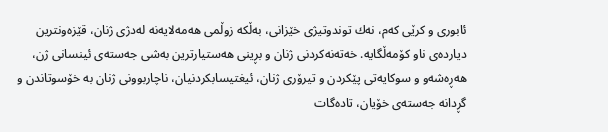ئابوری و كرێی كه‌م، نه‌ك توندوتیژی خێزانی، به‌ڵكه‌ زوڵمی هه‌مه‌لایه‌نه‌ له‌دژی ژنان، قێزه‌ونترین دیارده‌ی ناو كۆمه‌ڵگایه‌. خه‌ته‌نه‌كردنی ژنان و بڕینی هه‌ستیارترین به‌شی جه‌سته‌ی ئینسانی ژن، هه‌ڕه‌شه‌و و سوكایه‌تی پێكردن و تیرۆری ژنان، ئیغتیسابكردنیان، ناچاربوونی ژنان به‌ خۆسوتاندن و گڕدانه‌ جه‌سته‌ی خۆیان، تاده‌گات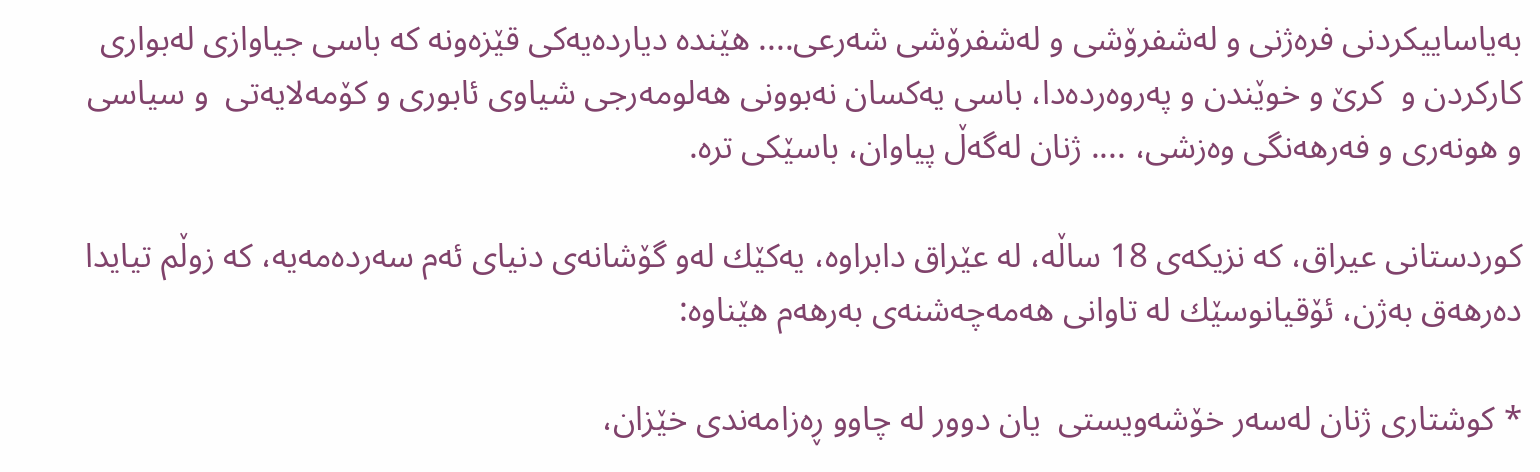به‌یاساییكردنی فره‌ژنی و له‌شفرۆشی و له‌شفرۆشی شه‌رعی.... هێنده‌ دیارده‌یه‌كی قێزه‌ونه‌ كه‌ باسی جیاوازی له‌بواری كاركردن و  كرێ و خوێندن و په‌روه‌رده‌دا، باسی یه‌كسان نه‌بوونی هه‌لومه‌رجی شیاوی ئابوری و كۆمه‌لایه‌تی  و سیاسی و هونه‌ری و فه‌رهه‌نگی وه‌زشی، .... ژنان له‌گه‌ڵ پیاوان، باسێكی تره‌.

كوردستانی عیراق، كه‌ نزیكه‌ی 18 ساڵه‌، له‌ عێراق دابراوه‌، یه‌كێك له‌و گۆشانه‌ی دنیای ئه‌م سه‌رده‌مه‌یه‌، كه‌ زوڵم تیایدا ده‌رهه‌ق به‌ژن، ئۆقیانوسێك‌ له‌ تاوانی هه‌مه‌چه‌شنه‌ی به‌رهه‌م هێناوه‌‌:

* كوشتاری ژنان له‌سه‌ر خۆشه‌ویستی  یان دوور له‌ چاوو ڕه‌زامه‌ندی خێزان،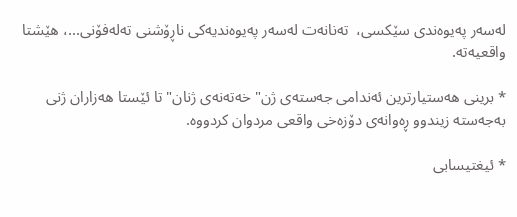له‌سه‌ر په‌یوه‌ندی سێكسی،  ته‌نانه‌ت له‌سه‌ر په‌یوه‌ندیه‌كی ناڕۆشنی ته‌له‌فۆنی...، هێشتا واقعیه‌ته‌.

* برینی هه‌ستیارترین ئه‌ندامی جه‌سته‌ی ژن" خه‌ته‌نه‌ی ژنان" تا ئێستا هه‌زاران ژنی به‌جه‌سته‌ زیندوو ڕه‌وانه‌ی دۆزه‌خی واقعی مردوان كردووه‌.

* ئیغتیسابی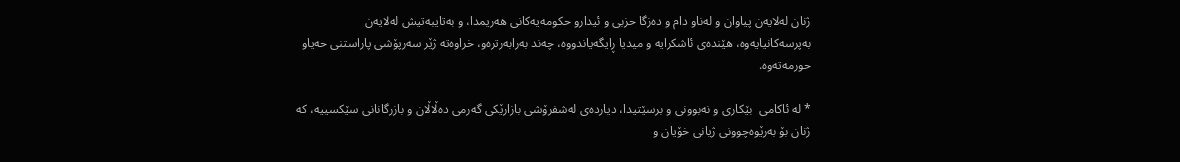ژنان له‌لایه‌ن پیاوان و له‌ناو دام و ده‌زگا حزبی و ئیدارو حكومه‌یه‌كانی هه‌ریمدا، و به‌تایبه‌تیش له‌لایه‌ن به‌پرسه‌كانیایه‌وه‌، هێنده‌ی ئاشكرایه‌ و میدیا ڕایگه‌یاندووه‌، چه‌ند به‌رابه‌رتره‌و، خراوه‌ته‌ ژێر سه‌رپۆشی پاراستنی حه‌یاو حورمه‌ته‌وه‌.

* له‌ ئاكامی  بێكاری و نه‌بوونی و برسێتیدا، دیارده‌ی له‌شفرۆشی بازارێكی گه‌رمی ده‌ڵاڵان و بازرگانانی سێكسییه‌، که‌ ژنان بۆ به‌رێوه‌چوونی ژیانی خۆیان و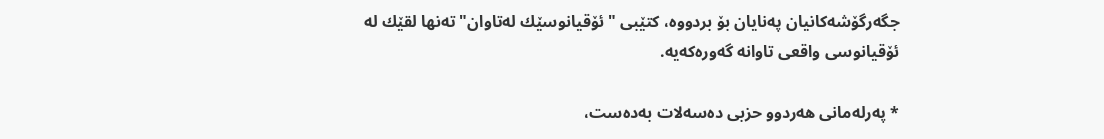جگه‌رگۆشه‌كانیان په‌نایان بۆ بردووه‌، کتێبی "ئۆقیانوسێك له‌تاوان" ته‌نها لقێك له‌ ئۆقیانوسی واقعی تاوانه‌ گه‌وره‌كه‌یه‌.

* په‌رله‌مانی هه‌ردوو حزبی ده‌سه‌لات به‌ده‌ست،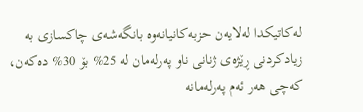له‌كاتیكدا له‌لایه‌ن حزبه‌كانیانه‌وه‌ بانگه‌شه‌ی چاكسازی به‌ زیادكردنی ڕێژه‌ی ژنانی ناو په‌رله‌مان له‌ 25% بۆ 30% ده‌كه‌ن، كه‌چی هه‌ر ئه‌م په‌رله‌مانه‌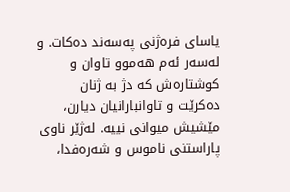یاسای فره‌ژنی په‌سه‌ند ده‌كات. و له‌سه‌ر ئه‌م هه‌موو تاوان و كوشتاره‌ش كه‌ دژ به‌ ژنان ده‌كرێت و تاوانبارانیان دیارن، مێشیش میوانی نییه‌. له‌ژێر ناوی پاراستنی ناموس و شه‌ره‌فدا،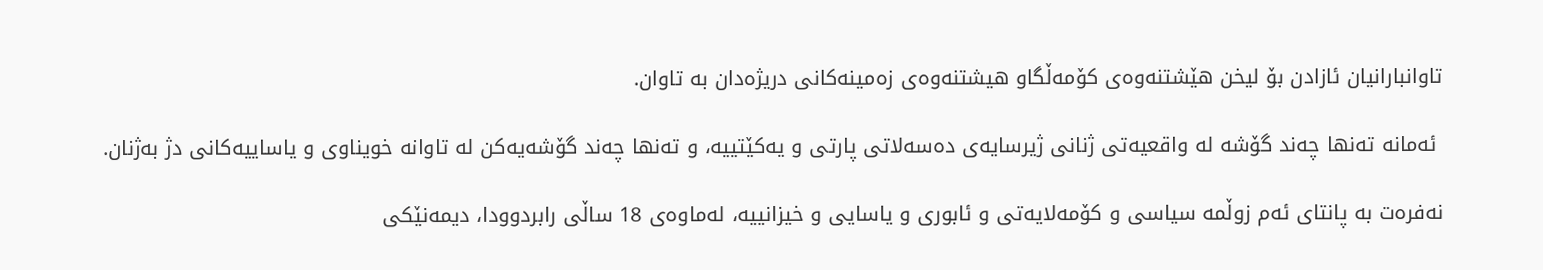تاوانبارانیان ئازادن بۆ لیخن هێشتنه‌وه‌ی كۆمه‌ڵگاو هیشتنه‌وه‌ی زه‌مینه‌كانی دریژه‌دان به‌ تاوان.

 ئه‌مانه‌ ته‌نها چه‌ند گۆشه‌ له‌ واقعیه‌تی ژنانی ژیرسایه‌ی ده‌سه‌لاتی پارتی و یه‌کێتییه‌‌، و ته‌نها چه‌ند گۆشه‌یه‌كن له‌ تاوانه‌ خویناوی و یاساییه‌كانی دژ به‌ژنان.

نه‌فره‌ت به‌ پانتای ئه‌م زوڵمه‌ سیاسی و كۆمه‌لایه‌تی و ئابوری و یاسایی و خیزانییه‌، له‌ماوه‌ی 18 ساڵی رابردوودا، دیمه‌نێكی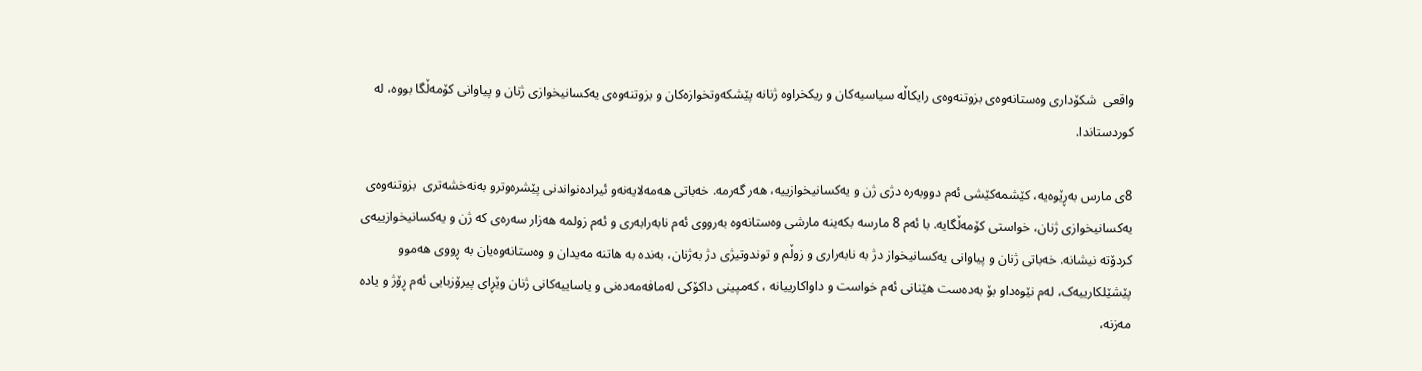واقعی  شكۆداری وه‌ستانه‌وه‌ی بزوتنه‌وه‌ی رایكاڵه‌ سیاسیه‌كان و ریكخراوه‌ ژنانه‌ پێشكه‌وتخوازه‌كان و بزوتنه‌وه‌ی یه‌كسانیخوازی ژنان و پیاوانی كۆمه‌ڵگا بووه‌، له‌ كوردستاندا.

8ی مارس به‌ڕێوه‌یه‌، كێشمه‌كێشی ئه‌م دووبه‌ره‌ دژی ژن و یه‌كسانیخوازییه‌، هه‌ر گه‌رمه‌. خه‌باتی هه‌مه‌لایه‌نه‌و ئیراده‌نواندنی پێشره‌وترو به‌نه‌خشه‌تری  بزوتنه‌وه‌ی یه‌كسانیخوازی ژنان، خواستی كۆمه‌ڵگایه‌. با ئه‌م 8 مارسه‌ بكه‌ینه‌ مارشی وه‌ستانه‌وه‌ به‌رووی ئه‌م نابه‌رابه‌ری و ئه‌م زولمه‌ هه‌زار سه‌ره‌ی که‌ ژن و یه‌كسانیخوازییه‌ی كردۆته‌ نیشانه‌. خه‌باتی ژنان و پیاوانی یه‌كسانیخواز دژ به‌ نابه‌راری و زوڵم و توندوتیژی دژ به‌ژنان، به‌نده‌ به‌ هاتنه‌ مه‌یدان و وه‌ستانه‌وه‌یان‌ به‌ ڕووی هه‌موو پێشێلکارییه‌ک، له‌م نێوه‌داو بۆ به‌ده‌ست هێنانی ئه‌م خواست و داواکارییانه‌ ، که‌مپینی داکۆکی له‌مافه‌مه‌ده‌نی و یاساییه‌کانی ژنان وێڕای پیرۆزبایی ئه‌م ڕۆژ و یاده‌ مه‌زنه‌،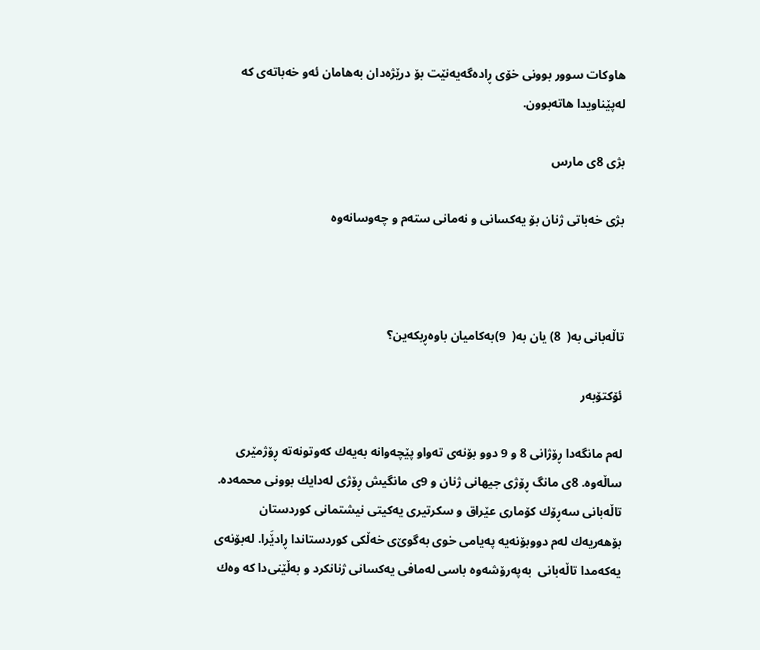هاوکات سوور بوونی خۆی ڕاده‌گه‌یه‌نێت بۆ درێژه‌دان به‌هامان ئه‌و خه‌باته‌ی که‌ له‌پێناویدا هاته‌بوون.

بژی 8ی مارس

بژی خه‌باتی ژنان بۆ یه‌کسانی و نه‌مانی سته‌م و چه‌وسانه‌وه‌



تاڵه‌بانی‌ به(  8) یان به(  9)به‌كامیان باوه‌ڕبكه‌ین؟

ئۆکتۆبه‌ر

له‌م مانگه‌دا ڕۆژانی‌ 8 و 9 دوو بۆنه‌ی‌ ته‌واو پێچه‌وانه‌ به‌یه‌ك كه‌وتونه‌ته‌ ڕۆژمێری‌ ساڵه‌وه‌. 8ی‌ مانگ ڕۆژی‌ جیهانی‌ ژنان و 9ی‌ مانگیش ڕۆژی‌ له‌دایك بوونی‌ محمه‌ده‌. تاڵه‌بانی‌ سه‌ڕۆك كۆماری‌ عێراق و سكرتیری‌ یه‌كیتی‌ نیشتمانی‌ كوردستان بۆهه‌ریه‌ك له‌م دووبۆنه‌یه‌ په‌یامی‌ خوی‌ به‌گوێ‌ی‌ خه‌ڵكی‌ كوردستاندا ڕادێَرا. له‌بۆنه‌ی‌ یه‌كه‌مدا تاڵه‌بانی‌  به‌په‌رۆشه‌وه‌ باسی‌ له‌مافی‌ یه‌كسانی‌ ژنانكرد و به‌ڵێنی‌دا كه‌ وه‌ك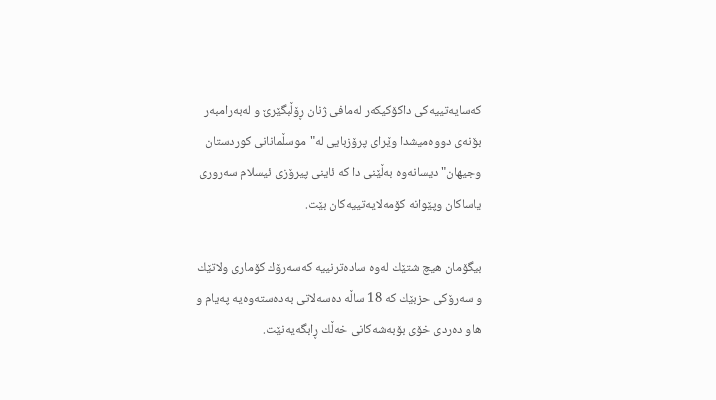كه‌سایه‌تییه‌كی‌ داكۆكیكه‌ر له‌مافی‌ ژنان ڕۆڵبگێرێ‌ و له‌به‌رامبه‌ر بۆنه‌ی‌ دووه‌میشدا وێرای‌ پرۆزبایی‌ له‌"موسڵمانانی‌ كوردستان وجیهان" دیسانه‌وه‌ به‌ڵێنی‌ دا كه‌ ئاینی‌ پیرۆزی‌ ئیسلام سه‌روری‌ یاساكان وپێوانه‌ كۆمه‌لایه‌تییه‌كان بێت.

بیگۆمان هیچ شتێك له‌وه‌ ساده‌ترنییه‌ كه‌سه‌رۆك كۆماری‌ ولاتێك و سه‌رۆكی‌ حزبێك كه‌ 18 ساڵه‌ ده‌سه‌لاتی‌ به‌ده‌سته‌وه‌یه‌ په‌یام و هاو ده‌ردی‌ خۆی‌ بۆبه‌شه‌كانی‌ خه‌ڵك ڕابگه‌یه‌نێت.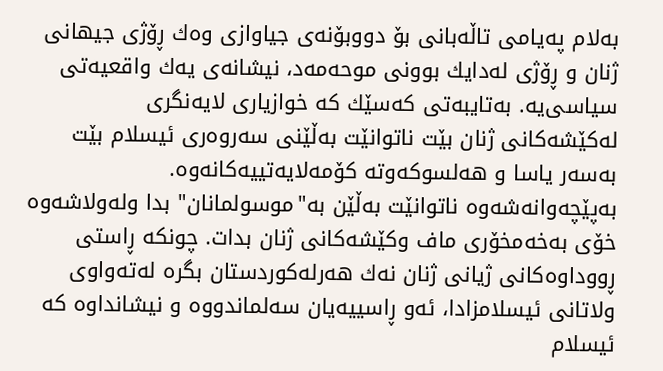به‌لام په‌یامی‌ تاڵه‌بانی‌ بۆ دووبۆنه‌ی‌ جیاوازی‌ وه‌ك ڕۆژی‌ جیهانی‌ ژنان و ڕۆژی‌ له‌دایك بوونی‌ موحه‌مه‌د، نیشانه‌ی‌ یه‌ك واقعیه‌تی‌ سیاسی‌یه‌. به‌تایبه‌تی‌ كه‌سێك كه‌ خوازیاری‌ لایه‌نگری‌ له‌كێشه‌كانی‌ ژنان بێت ناتوانێت به‌ڵێنی‌ سه‌روه‌ری‌ ئیسلام بێت به‌سه‌ر یاسا و هه‌لسوكه‌وته‌ كۆمه‌لایه‌تییه‌كانه‌وه‌. به‌پێچه‌وانه‌شه‌وه‌ ناتوانێت به‌ڵێن به‌"موسولمانان" بدا وله‌ولاشه‌وه‌ خۆی‌ به‌خه‌مخۆری‌ ماف وكێشه‌كانی‌ ژنان بدات. چونكه‌ ڕاستی‌ ڕووداوه‌كانی‌ ژیانی‌ ژنان نه‌ك هه‌رله‌كوردستان بگره‌ له‌ته‌واوی‌ ولاتانی‌ ئیسلامزادا، ئه‌و ڕاسییه‌یان سه‌لماندووه‌ و نیشانداوه‌ كه‌ ئیسلام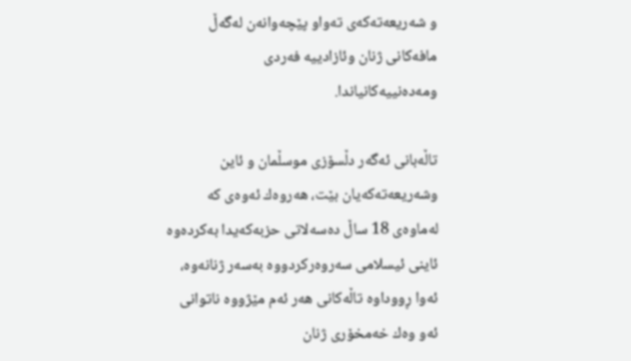و شه‌ریعه‌ته‌كه‌ی‌ ته‌واو پێچه‌وانه‌ن له‌گه‌ڵ مافه‌كانی‌ ژنان وئازادییه‌ فه‌ردی‌ ومه‌ده‌نییه‌كانیاندا.

تاڵه‌بانی‌ ئه‌گه‌ر دڵسۆزی‌ موسڵمان و ئاین وشه‌ریعه‌ته‌كه‌یان بێت، هه‌روه‌ك ئه‌وه‌ی‌ كه‌ له‌ماوه‌ی‌ 18 ساڵ ده‌سه‌لاتی‌ حزبه‌كه‌یدا به‌كرده‌وه‌ ئاینی‌ ئیسلامی‌ سه‌روه‌ركردووه‌ به‌سه‌ر ژنانه‌وه‌، ئه‌وا ڕووداوه‌ تاڵه‌كانی‌ هه‌ر ئه‌م مێژووه‌ ناتوانی‌ ئه‌و وه‌ك خه‌مخۆری‌ ژنان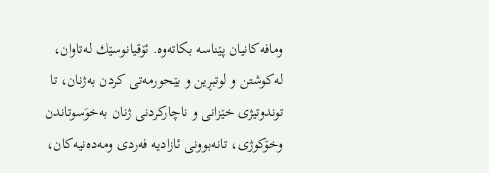ومافه‌كانیان پێناسه‌ بكاته‌وه‌. ئۆقیانوسێك له‌تاوان، له‌كوشتن و لوتبڕین و بێحورمه‌تی‌ كردن به‌ژنان، تا توندوتیژی‌ خێزانی‌ و ناچاركردنی‌ ژنان به‌خوَسوتاندن وخۆكوژی‌، تانه‌بوونی‌ ئازادیه‌ فه‌ردی‌ ومه‌ده‌نیه‌كان،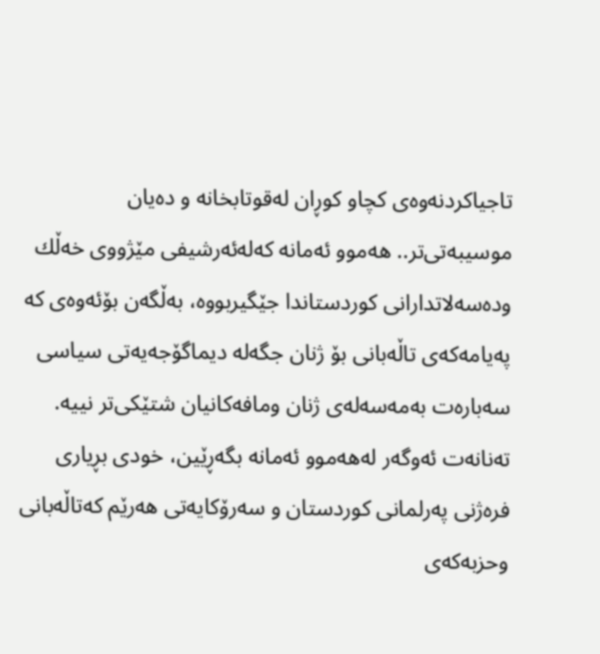تاجیاكردنه‌وه‌ی‌ كچاو كوڕان له‌قوتابخانه‌ و ده‌یان موسیبه‌تی‌تر.. هه‌موو ئه‌مانه‌ كه‌له‌ئه‌رشیفی‌ مێژووی‌ خه‌ڵك وده‌سه‌لاتدارانی‌ كوردستاندا جێگیربووه‌، به‌ڵگه‌ن بۆئه‌وه‌ی‌ كه‌ په‌یامه‌كه‌ی‌ تاڵه‌بانی‌ بۆ ژنان جگه‌له‌ دیماگۆجه‌یه‌تی‌ سیاسی‌ سه‌باره‌ت به‌مه‌سه‌له‌ی‌ ژنان ومافه‌كانیان شتێكی‌تر نییه‌. ته‌نانه‌ت ئه‌وگه‌ر له‌هه‌موو ئه‌مانه‌ بگه‌ڕێین، خودی‌ بڕیاری‌ فره‌ژنی‌ په‌رلمانی‌ كوردستان و سه‌رۆكایه‌تی‌ هه‌رێم كه‌تاڵه‌بانی‌ وحزبه‌كه‌ی‌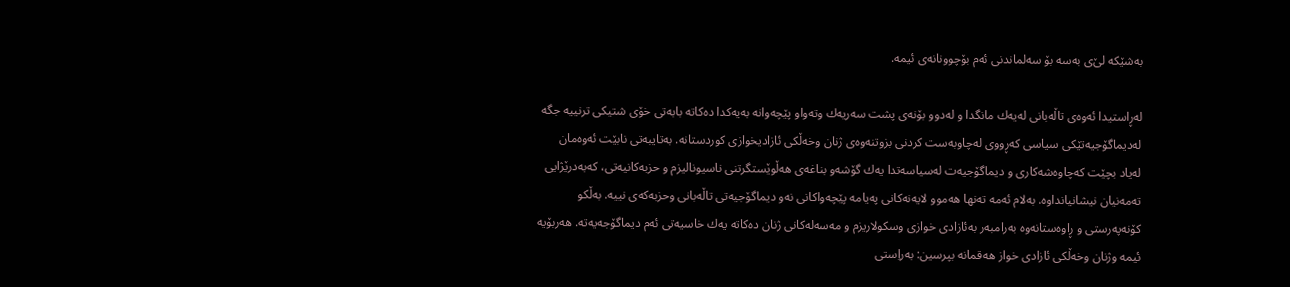به‌شێكه‌ لێ‌ی‌ به‌سه‌ بۆ سه‌لماندنی‌ ئه‌م بۆچوونانه‌ی‌ ئیمه‌.

له‌ڕاستیدا ئه‌وه‌ی‌ تاڵه‌بانی‌ له‌یه‌ك مانگدا و له‌دوو بۆنه‌ی‌ پشت سه‌ریه‌ك وته‌واو پێچه‌وانه‌ به‌یه‌كدا ده‌كاته‌ بابه‌تی‌ خۆی‌ شتیكی‌ ترنییه‌ جگه‌ له‌دیماگۆجیه‌تێكی‌ سیاسی كه‌ڕووی‌ له‌چاوبه‌ست كردنی‌ بزوتنه‌وه‌ی‌ ژنان وخه‌ڵكی‌ ئازادیخوازی‌ كوردستانه‌. به‌تایبه‌تی‌ نابێت ئه‌وه‌مان له‌یاد بچێت كه‌چاوه‌شه‌كاری‌ و دیماگۆجیه‌ت له‌سیاسه‌تدا یه‌ك گۆشه‌و بناغه‌ی‌ هه‌ڵوێستگرتنی‌ ناسیونالیزم و حزبه‌كانیه‌تی‌، كه‌به‌درێژایی‌ ته‌مه‌نیان نیشانیانداوه‌. به‌لام ئه‌مه‌ ته‌نها هه‌موو لایه‌نه‌كانی‌ په‌یامه‌ پێچه‌واكانی‌ نه‌و دیماگۆجیه‌تی‌ تاڵه‌بانی‌ وحزبه‌كه‌ی‌ نییه‌. به‌ڵكو كۆنه‌په‌رستی‌ و ڕاوه‌ستانه‌وه‌ به‌رامبه‌ر به‌ئازادی‌ خوازی‌ وسكولاریزم و مه‌سه‌له‌كانی‌ ژنان ده‌كاته‌ یه‌ك خاسیه‌تی‌ ئه‌م دیماگۆجه‌یه‌ته‌. هه‌ربۆیه‌ ئیمه‌ وژنان وخه‌ڵكی‌ ئازادی‌ خواز هه‌قمانه‌ بپرسین: به‌راِستی‌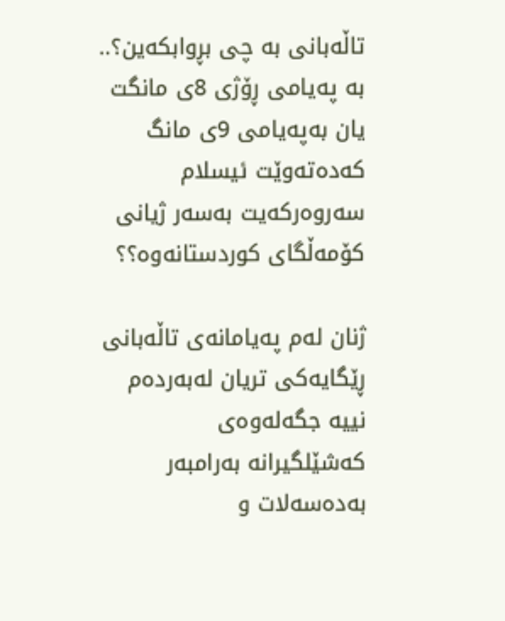تاڵه‌بانی‌ به‌ چی‌ بڕوابكه‌ین؟.. به‌ په‌یامی‌ ڕۆژی‌ 8ی‌ مانگت یان به‌په‌یامی‌ 9ی‌ مانگ كه‌ده‌ته‌وێت ئیسلام سه‌روه‌ركه‌یت به‌سه‌ر ژیانی‌ كۆمه‌ڵگای‌ كوردستانه‌وه‌؟؟

ژنان له‌م په‌یامانه‌ی‌ تاڵه‌بانی‌ ڕێگایه‌كی‌ تریان له‌به‌رده‌م نییه‌ جگه‌له‌وه‌ی‌ كه‌شێلگیرانه‌ به‌رامبه‌ر به‌ده‌سه‌لات و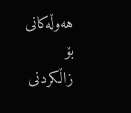هه‌وڵه‌كانی‌ بۆ زاڵكردنی‌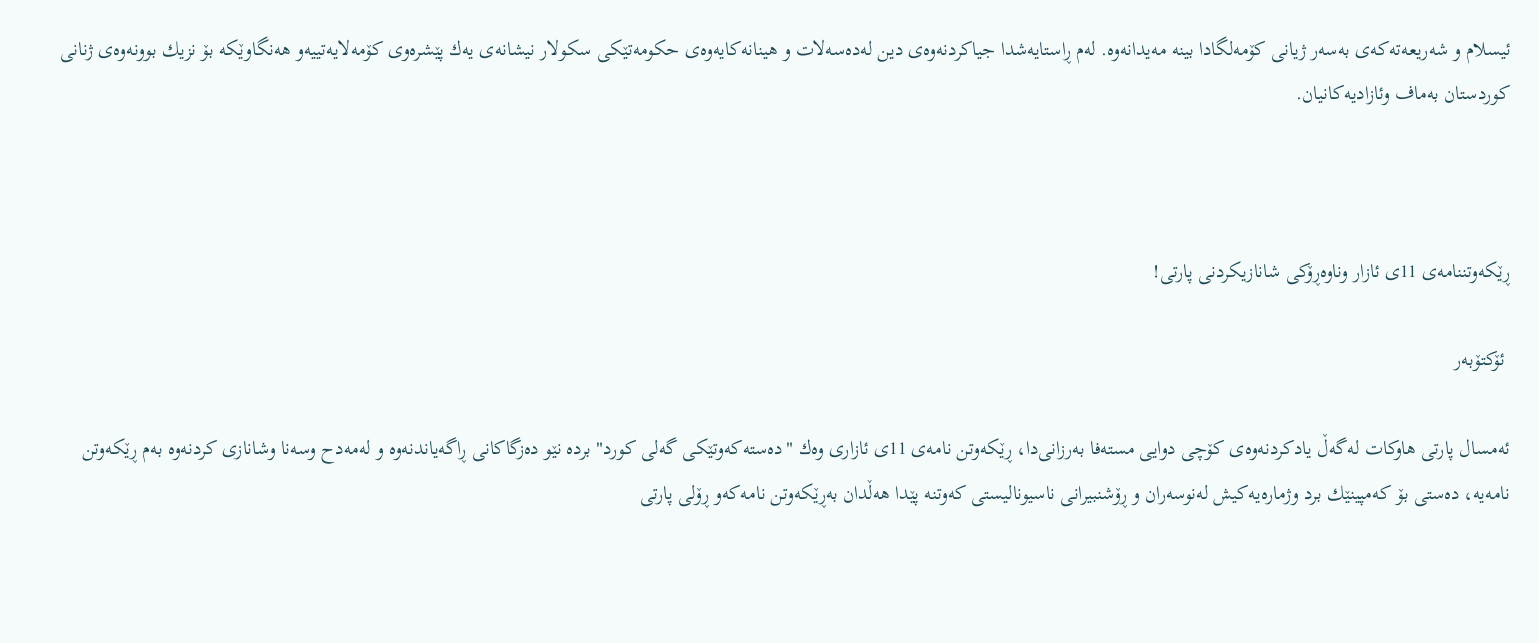ئیسلام و شه‌ریعه‌ته‌كه‌ی‌ به‌سه‌ر ژیانی‌ كۆمه‌لگادا بینه‌ مه‌یدانه‌وه‌. له‌م ڕاستایه‌شدا جیاكردنه‌وه‌ی‌ دین له‌ده‌سه‌لات و هینانه‌كایه‌وه‌ی‌ حكومه‌تێكی‌ سكولار نیشانه‌ی‌ یه‌ك پێشره‌وی‌ كۆمه‌لایه‌تییه‌و هه‌نگاوێكه‌ بۆ نزیك بوونه‌وه‌ی‌ ژنانی‌ كوردستان به‌ماف وئازادیه‌كانیان.



ڕێكه‌وتننامه‌ی‌ 11ی‌ ئازار وناوه‌ڕۆكی‌ شانازیکردنی‌ پارتی‌!

 ئۆکتۆبه‌ر

ئه‌مسال پارتی‌ هاوكات له‌گه‌ڵ یادكردنه‌وه‌ی‌ كۆچی‌ دوایی‌ مسته‌فا به‌رزانی‌دا، ڕێكه‌وتن نامه‌ی‌ 11ی‌ ئازاری‌ وه‌ك "ده‌سته‌كه‌وتێكی‌ گه‌لی‌ كورد" برده‌ نێو ده‌زگاكانی‌ ڕاگه‌یاندنه‌وه‌ و له‌مه‌دح وسه‌نا وشانازی‌ كردنه‌وه‌ به‌م ڕێكه‌وتن نامه‌یه‌، ده‌ستی‌ بۆ كه‌مپینێك برد وژماره‌یه‌كیش له‌نوسه‌ران و ڕۆشنبیرانی‌ ناسیونالیستی‌ كه‌وتنه‌ پێدا هه‌ڵدان به‌ڕێكه‌وتن نامه‌كه‌و ڕۆلی‌ پارتی‌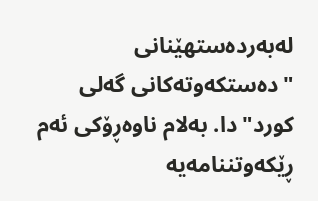له‌به‌رده‌ستهێنانی‌ "ده‌ستكه‌وته‌كانی‌ گه‌لی‌ كورد"دا. به‌لام ناوه‌ڕۆكی‌ ئه‌م ڕێكه‌وتننامه‌یه‌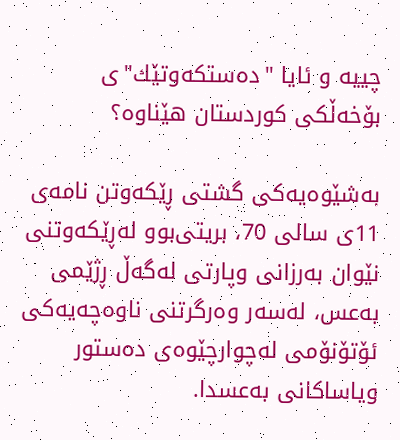چییه‌ و ئایا "ده‌ستكه‌وتێك"ی‌ بۆخه‌ڵكی‌ كوردستان هێناوه‌؟

به‌شێوه‌یه‌كی‌ گشتی‌ ڕێكه‌وتن نامه‌ی‌ 11ی‌ سالی‌ 70، بریتی‌بوو له‌ڕێكه‌وتنی‌ نێوان به‌رزانی‌ وپارتی‌ له‌گه‌ڵ ڕژێمی‌ به‌عس، له‌سه‌ر وه‌رگرتنی‌ ناوه‌چه‌یه‌كی‌ ئۆتۆنۆمی‌ له‌چوارچێوه‌ی‌ ده‌ستور ویاساكانی‌ به‌عسدا.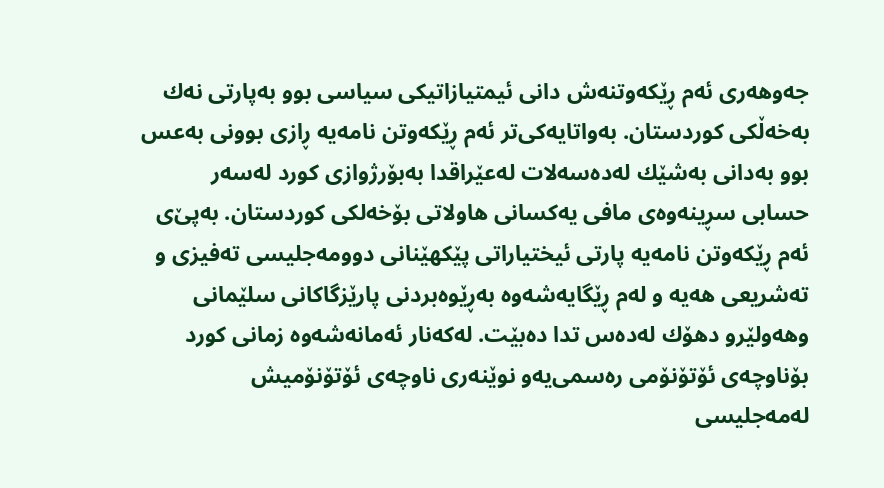جه‌وهه‌ری‌ ئه‌م ڕێكه‌وتنه‌ش دانی‌ ئیمتیازاتیكی‌ سیاسی‌ بوو به‌پارتی‌ نه‌ك به‌خه‌ڵكی‌ كوردستان. به‌واتایه‌كی‌تر ئه‌م ڕێكه‌وتن نامه‌یه‌ ڕازی‌ بوونی‌ به‌عس بوو به‌دانی‌ به‌شێك له‌ده‌سه‌لات له‌عێراقدا به‌بۆرژوازی‌ كورد له‌سه‌ر حسابی‌ سڕینه‌وه‌ی‌ مافی‌ یه‌كسانی‌ هاولاتی‌ بۆخه‌لكی‌ كوردستان. به‌پێ‌ی‌ ئه‌م ڕێكه‌وتن نامه‌یه‌ پارتی‌ ئیختیاراتی‌ پێكهێنانی‌ دوومه‌جلیسی‌ ته‌فیزی‌ و ته‌شریعی‌ هه‌یه‌ و له‌م ڕێگایه‌شه‌وه‌ به‌ڕێوه‌بردنی‌ پارێزگاكانی‌ سلێمانی‌ وهه‌ولێرو دهۆك له‌ده‌س تدا ده‌بێت. له‌كه‌نار ئه‌مانه‌شه‌وه‌ زمانی‌ كورد بۆناوچه‌ی‌ ئۆتۆنۆمی‌ ره‌سمی‌یه‌و نوێنه‌ری‌ ناوچه‌ی‌ ئۆتۆنۆمیش له‌مه‌جلیسی‌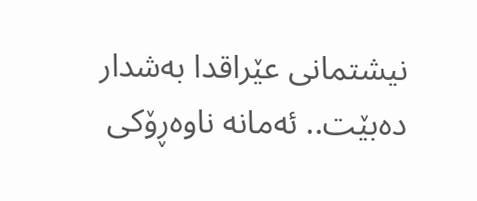نیشتمانی‌ عێراقدا به‌شدار ده‌بێت.. ئه‌مانه‌ ناوه‌ڕۆكی‌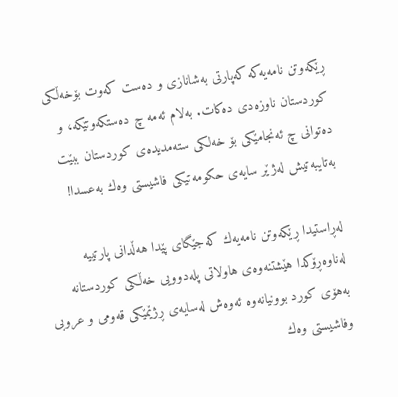ڕێكه‌وتن نامه‌یه‌كه‌ كه‌پارتی‌ به‌شانازی‌ و ده‌ست كه‌وت بۆخه‌ڵكی‌ كوردستان ناوزه‌دی‌ ده‌كات. به‌لام ئه‌مه‌ چ ده‌ستكه‌وتێكه‌، و ده‌توانی‌ چ ئه‌نجامێكی‌ بۆ خه‌لكی‌ سته‌مدیده‌ی‌ كوردستان ببێت به‌تایبه‌تیش له‌ژێر سایه‌ی‌ حكومه‌تیكی‌ فاشیستی‌ وه‌ك به‌عسدا!

له‌ڕاستیدا ڕێكه‌وتن نامه‌یه‌ك كه‌جێگای‌ پێدا هه‌ڵدانی‌ پارتییه‌ له‌ناوه‌ڕۆكدا هێشتنه‌وه‌ی‌ هاولاتی‌ پله‌دوویی‌ خه‌ڵكی‌ كوردستانه‌ به‌هۆی‌ كورد بوونیانه‌وه‌ ئه‌وه‌ش له‌سایه‌ی‌ ڕژێمێكی‌ قه‌ومی‌ و عروبی‌ وفاشیستی‌ وه‌ك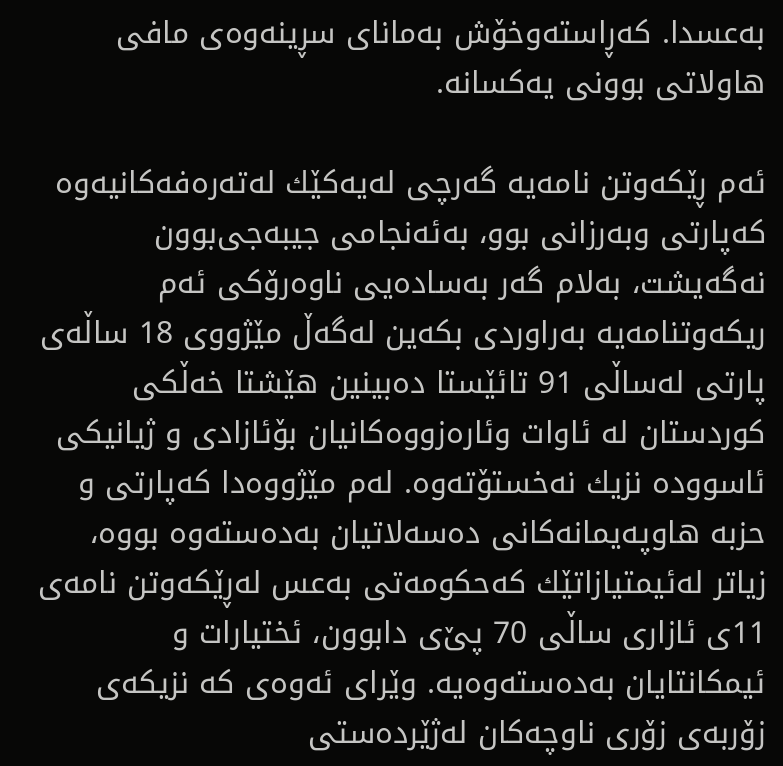به‌عسدا. كه‌ڕاسته‌وخۆش به‌مانای‌ سڕینه‌وه‌ی‌ مافی‌ هاولاتی‌ بوونی‌ یه‌كسانه‌.

ئه‌م ڕێكه‌وتن نامه‌یه‌ گه‌رچی‌ له‌یه‌كێك له‌ته‌ره‌فه‌كانیه‌وه‌ كه‌پارتی‌ وبه‌رزانی‌ بوو، به‌ئه‌نجامی‌ جیبه‌جی‌بوون نه‌گه‌یشت، به‌لام گه‌ر به‌ساده‌یی‌ ناوه‌رۆكی‌ ئه‌م ریكه‌وتنامه‌یه‌ به‌راوردی‌ بكه‌ین له‌گه‌ڵ مێژووی‌ 18 ساڵه‌ی‌ پارتی‌ له‌ساڵی‌ 91 تائێستا ده‌بینین هێشتا خه‌ڵكی‌ كوردستان له‌ ئاوات وئاره‌زووه‌كانیان بۆئازادی‌ و ژیانیكی‌ ئاسووده‌ نزیك نه‌خستۆته‌وه‌. له‌م مێژووه‌دا كه‌پارتی‌ و حزبه‌ هاوپه‌یمانه‌كانی‌ ده‌سه‌لاتیان به‌ده‌سته‌وه‌ بووه‌، زیاتر له‌ئیمتیازاتێك كه‌حكومه‌تی‌ به‌عس له‌ڕێكه‌وتن نامه‌ی‌ 11ی‌ ئازاری‌ ساڵی‌ 70 پێ‌ی‌ دابوون، ئختیارات و ئیمكانتایان به‌ده‌سته‌وه‌یه‌. وێرای‌ ئه‌وه‌ی‌ كه‌ نزیكه‌ی‌ زۆربه‌ی‌ زۆری‌ ناوچه‌كان له‌ژێرده‌ستی‌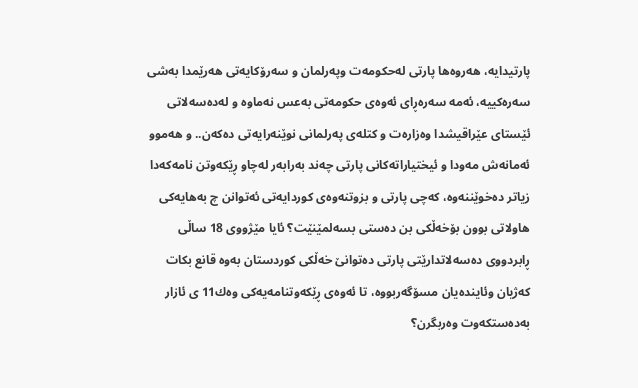پارتیدایه‌، هه‌روه‌ها پارتی‌ له‌حكومه‌ت وپه‌رلمان و سه‌رۆكایه‌تی‌ هه‌رێمدا به‌شی‌ سه‌ره‌كییه‌، ئه‌مه‌ سه‌ره‌ڕای‌ ئه‌وه‌ی‌ حكومه‌تی‌ به‌عس نه‌ماوه‌ و له‌ده‌سه‌لاتی‌ ئێستای‌ عێراقیشدا وه‌زاره‌ت و كتله‌ی‌ په‌رلمانی‌ نوێنه‌رایه‌تی‌ ده‌كه‌ن.. و هه‌موو ئه‌مانه‌ش مه‌ودا و ئیختیاراته‌كانی‌ پارتی‌ چه‌ند به‌رابه‌ر له‌چاو ڕێكه‌وتن نامه‌كه‌دا زیاتر ده‌خوێننه‌وه‌، كه‌چی‌ پارتی‌ و بزوتنه‌وه‌ی‌ كوردایه‌تی‌ ئه‌توانن چ به‌هایه‌كی‌ هاولاتی‌ بوون بۆخه‌ڵكی‌ بن ده‌ستی‌ بسه‌لمێنێت؟ ئایا مێژووی‌ 18 ساڵی‌ ڕابردووی‌ ده‌سه‌لاتدارێتی‌ پارتی‌ ده‌توانێ‌ خه‌ڵكی‌ كوردستان به‌وه‌ قانع بكات كه‌ژیان وئاینده‌یان مسۆگه‌ربووه‌، تا ئه‌وه‌ی‌ ڕێكه‌وتنامه‌یه‌كی‌ وه‌ك11 ی‌ ئازار به‌ده‌ستكه‌وت وه‌ربگرن؟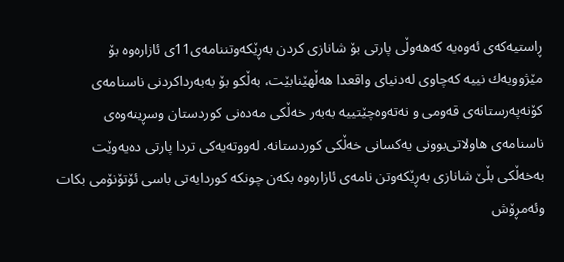ڕاستیه‌كه‌ی‌ ئه‌وه‌یه‌ كه‌هه‌وڵی‌ پارتی‌ بۆ شانازی‌ كردن به‌ڕێكه‌وتننامه‌ی‌11ی‌ ئازاره‌وه‌ بۆ مێژوویه‌ك نییه‌ كه‌چاوی‌ له‌دنیای‌ واقعدا هه‌ڵهێنابێت، به‌ڵكو بۆ به‌به‌رداكردنی‌ ناسنامه‌ی‌ كۆنه‌په‌رستانه‌ی‌ قه‌ومی‌ و نه‌ته‌وه‌چێتییه‌ به‌به‌ر خه‌ڵكی‌ مه‌ده‌نی‌ كوردستان وسڕینه‌وه‌ی‌ ناسنامه‌ی‌ هاولاتی‌بوونی‌ یه‌كسانی‌ خه‌ڵكی‌ كوردستانه‌. له‌ووته‌یه‌كی‌ تردا پارتی‌ ده‌یه‌وێت به‌خه‌ڵكی‌ بڵێ‌ شانازی‌ به‌ڕێكه‌وتن نامه‌ی‌ ئازاره‌وه‌ بكه‌ن چونكه‌ كوردایه‌تی‌ باسی‌ ئۆتۆنۆمی‌ بكات وئه‌مڕۆش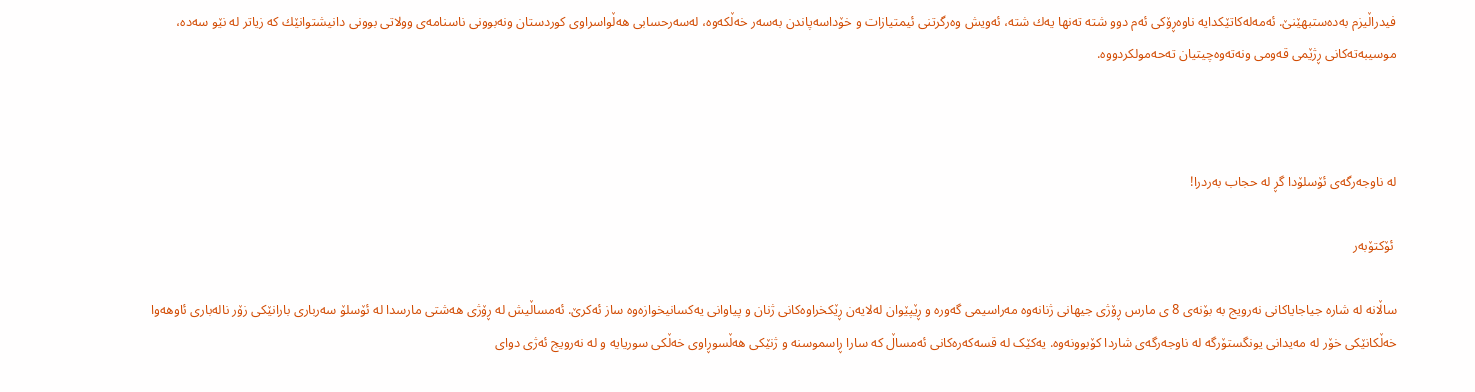فیدراڵیزم به‌ده‌ستبهێنێ‌. ئه‌مه‌له‌كاتێكدایه‌ ناوه‌ڕۆكی‌ ئه‌م دوو شته‌ ته‌نها یه‌ك شته‌، ئه‌ویش وه‌رگرتنی‌ ئیمتیازات و خۆداسه‌پاندن به‌سه‌ر خه‌ڵكه‌وه‌، له‌سه‌رحسابی‌ هه‌ڵواسراوی‌ كوردستان ونه‌بوونی‌ ناسنامه‌ی‌ وولاتی‌ بوونی‌ دانیشتوانێك كه‌ زیاتر له‌ نێو سه‌ده‌،  موسیبه‌ته‌كانی‌ ڕژێمی‌ قه‌ومی‌ ونه‌ته‌وه‌چیتیان ته‌حه‌مولكردووه‌.



له‌ ناوجه‌رگه‌ی ئۆسلۆدا گڕ له‌ حجاب به‌ردرا!

 ئۆکتۆبه‌ر

ساڵانه‌ له‌ شاره‌ جیاجایاکانی نه‌رویج به‌ بۆنه‌ی 8 ی مارس ڕۆژی جیهانی ژنانه‌وه‌ مه‌راسیمی گه‌وره‌ و ڕێپێوان له‌لایه‌ن ڕێکخراوه‌کانی ژنان و پیاوانی یه‌کسانیخوازه‌وه‌ ساز ئه‌کرێ. ئه‌مساڵیش له‌ ڕۆژی هه‌شتی مارسدا له‌ ئۆسلۆ سه‌رباری بارانێکی زۆر ناله‌باری ئاوهه‌وا خه‌ڵکانێکی خۆر له‌ مه‌یدانی یونگستۆرگه‌ له‌ ناوجه‌رگه‌ی شاردا کۆبوونه‌وه‌. یه‌کێک له‌ قسه‌که‌ره‌کانی ئه‌مساڵ که‌ سارا ڕاسموسنه‌ و ژنێکی هه‌ڵسوڕاوی خه‌ڵکی سوریایه‌ و له‌ نه‌رویج ئه‌ژی دوای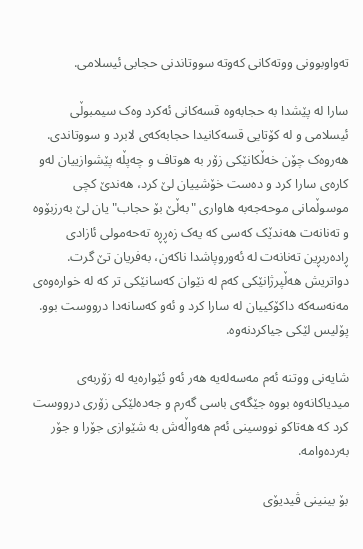ته‌واوبوونی ووته‌کانی که‌وته‌ سووتاندنی حجابی ئیسلامی.

سارا له‌ پێشدا به‌ حجابه‌وه‌ قسه‌کانی ئه‌کرد وه‌ک سیمبوڵی ئیسلامی و له‌ کۆتایی قسه‌کانیدا حجابه‌که‌ی لابرد و سووتاندی. هه‌روه‌ک چۆن خه‌ڵکانێکی زۆر به‌ هوتاف و چه‌پڵه‌ پێشوازییان له‌و کاره‌ی سارا کرد و ده‌ست خۆشییان لێ کرد، هه‌ندێ کچی موسوڵمانی موحه‌جه‌به‌ هاواری "به‌ڵێ بۆ حجاب" یان لێ به‌رزبۆوه‌ و ته‌نانه‌ت هه‌ندێک که‌سی که‌ یه‌ک زه‌ڕڕه‌ ته‌حه‌مولی ئازادی ڕاده‌ربڕین ته‌نانه‌ت له‌ ئه‌وروپاشدا ناکه‌ن، به‌فریان تێ گرت. دواتریش هه‌ڵپرژانێکی که‌م له‌ نێوان که‌سانێکی تر که‌ له‌ خواره‌وه‌ی مه‌نه‌سه‌که‌ داکۆکییان له‌ سارا کرد و ئه‌و که‌سانه‌دا درووست بوو. پۆلیس لێکی جیاکردنه‌وه‌.

شایه‌نی ووتنه‌ ئه‌م مه‌سه‌له‌یه‌ هه‌ر ئه‌و ئێواره‌یه‌ له‌ زۆربه‌ی میدیاکانه‌وه‌ بووه‌ جێگه‌ی باسی گه‌رم و جه‌ده‌لێکی زۆری درووست کرد که‌ هه‌تاکو نووسینی ئه‌م هه‌واڵه‌ش به‌ شێوازی جۆرا و جۆر به‌رده‌وامه‌.

بۆ بینینی ڤیدیۆی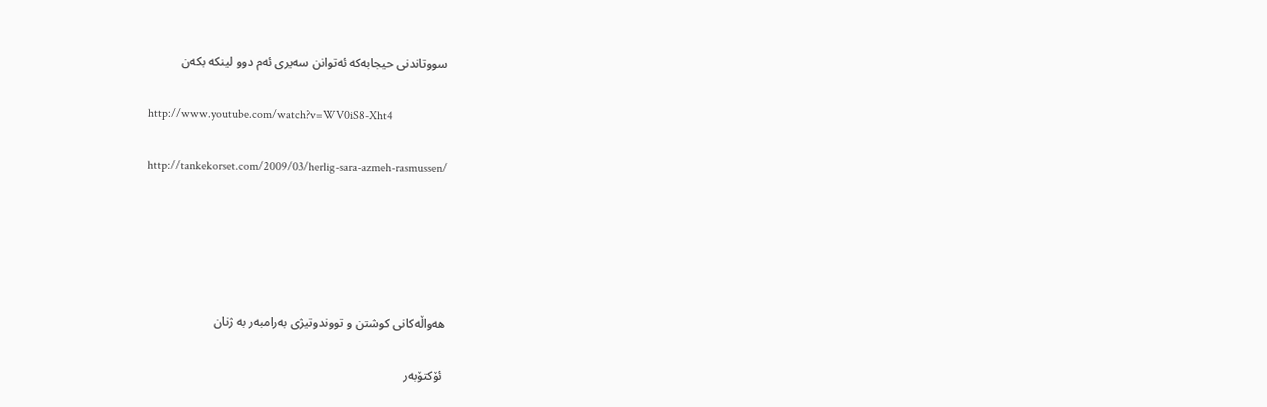سووتاندنی حیجابه‌که‌ ئه‌توانن سه‌یری ئه‌م دوو لینکه‌ بکه‌ن

http://www.youtube.com/watch?v=WV0iS8-Xht4

http://tankekorset.com/2009/03/herlig-sara-azmeh-rasmussen/





هه‌واڵه‌كانی كوشتن و تووندوتیژی به‌رامبه‌ر به‌ ژنان

 ئۆکتۆبه‌ر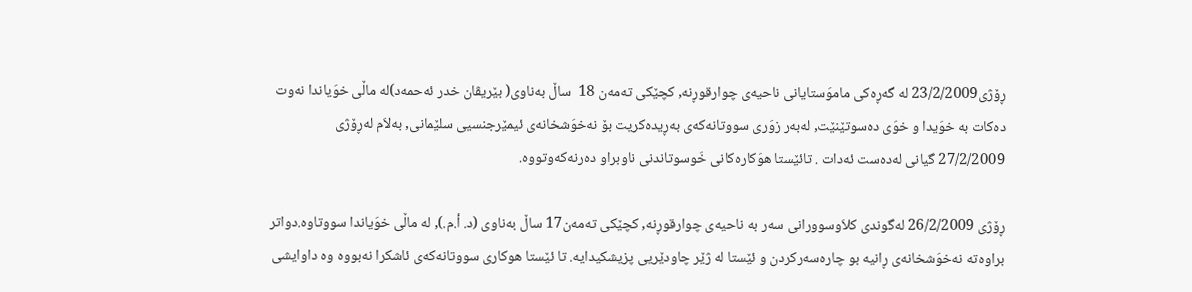ڕۆژی23/2/2009 له‌ گه‌ڕه‌كی ماموَستایانی ناحیه‌ی چوارقوڕنه‌, كچێكی ته‌مه‌ن 18  ساڵ به‌ناوی( بێریڤان خدر ئه‌حمه‌د)له‌ ماڵی خوَیاندا نه‌وت ده‌كات به‌ خوَیدا و خوَی ده‌سوتێنێت, له‌به‌ر زوَری سووتانه‌كه‌ی‌ به‌ڕیده‌كریت بۆ نه‌خوَشخانه‌ی ئیمێرجنسیی سلێمانی, به‌لاَم له‌ڕۆژی 27/2/2009 گیانی له‌ده‌ست ئه‌دات . تائێستا هوَكاره‌كانی خَوسوتاندنی ناوبراو ده‌رنه‌كه‌وتووه‌.

ڕۆژی‌ 26/2/2009 له‌گوندی كلاَوسوورانی سه‌ر به‌ ناحیه‌ی‌ چوارقوڕنه‌, كچێكی‌ ته‌مه‌ن17 ساڵ به‌ناوی (د. أ.م.), له‌ ماڵی‌ خوَیاندا سووتاوه‌.دواتر براوه‌ته‌ نه‌خوَشخانه‌ی ڕانیه‌ بو چاره‌سه‌ركردن و ئێستا له‌ ژێر چاودێریی پزیشكیدایه‌. تا ئێستا هوكاری سووتانه‌كه‌ی ئاشكرا نه‌بووه‌ وه‌ داوایشی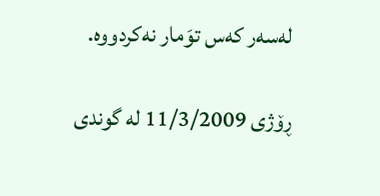له‌سه‌ر كه‌س توَمار نه‌كردووه‌.

ڕۆژی‌ 11/3/2009 له‌ گوندی‌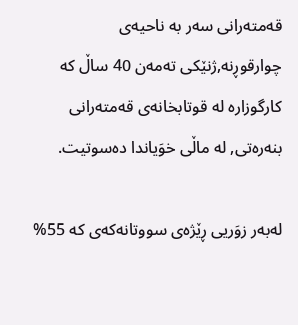قه‌مته‌رانی سه‌ر به‌ ناحیه‌ی‌ چوارقوڕنه‌,ژنێكی‌ ته‌مه‌ن 40 ساڵ كه‌ كارگوزاره‌ له‌ قوتابخانه‌ی قه‌مته‌رانی بنه‌ره‌تی‌, له‌ ماڵی خوَیاندا ده‌سوتیت.

له‌به‌ر زوَریی ڕێژه‌ی‌ سووتانه‌كه‌ی‌ كه‌ 55%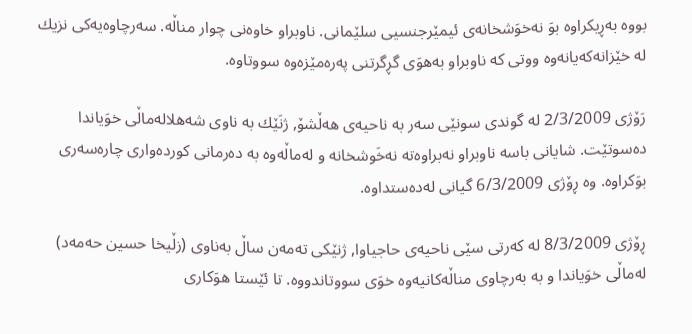بووه‌ به‌ڕیكراوه‌ بوَ نه‌خوَشخانه‌ی‌ ئیمێرجنسیی سلێمانی. ناوبراو خاوه‌نی چوار مناڵه‌. سه‌رچاوه‌یه‌كی نزیك له‌ خێزانه‌كه‌یانه‌وه‌ ووتی كه‌ ناوبراو به‌هوَی گڕگرتنی په‌ره‌مێزه‌وه‌ سووتاوه‌.

رَۆژی‌ 2/3/2009 له‌ گوندی‌ سونێی سه‌ر به‌ ناحیه‌ی‌ هه‌ڵشۆ, ژنَێك به‌ ناوی شه‌هلاله‌ماڵی خوَیاندا ده‌سوتێت. شایانی باسه‌ ناوبراو نه‌براوه‌ته‌ نه‌خَوشخانه‌ و له‌ماڵه‌وه‌ به‌ ده‌رمانی كورده‌واری چاره‌سه‌ری بوَكراوه‌. وه‌ ڕۆژی 6/3/2009 گیانی له‌ده‌ستداوه‌.

ڕۆژی 8/3/2009 له‌ كه‌رتی سێی ناحیه‌ی‌ حاجیاوا, ژنێكی ته‌مه‌ن ساڵ به‌ناوی‌ (زڵیخا حسین حه‌مه‌د) له‌ماڵی خوَیاندا و به‌ به‌رچاوی مناڵه‌كانیه‌وه‌ خوَی سووتاندووه‌. تا ئێستا هوَكاری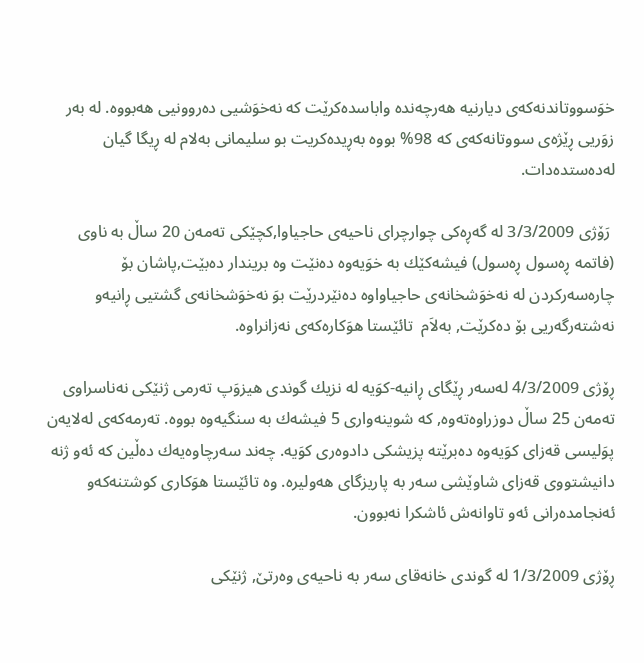خوَسووتاندنه‌كه‌ی دیارنیه‌ هه‌رچه‌نده‌ واباسده‌كرێت كه‌ نه‌خوَشیی ده‌روونیی هه‌بووه‌. له‌ به‌ر زوَریی ڕێژه‌ی سووتانه‌كه‌ی‌ كه‌ 98% بووه‌ به‌ڕیده‌كریت بو سلیمانی به‌لام له‌ ڕیگا گیان له‌ده‌ستده‌دات.

 رَۆژی 3/3/2009 له‌ گه‌ڕه‌كی چوارچرای ناحیه‌ی حاجیاوا,كچێكی ته‌مه‌ن 20 ساڵ به‌ ناوی (فاتمه‌ ڕه‌سول ڕه‌سول) فیشه‌كێك به‌ خوَیه‌وه‌ ده‌نێت وه‌ بریندار ده‌بێت,پاشان بۆ چاره‌سه‌ركردن له‌ نه‌خوَشخانه‌ی حاجیاواوه‌ ده‌نێردرێت بوَ نه‌خوَشخانه‌ی گشتیی ڕانیه‌و نه‌شته‌رگه‌ریی بۆ ده‌كرێت, به‌لاَم  تائێستا هوَكاره‌كه‌ی‌ نه‌زانراوه‌.

ڕۆژی 4/3/2009 له‌سه‌ر ڕێگای ڕانیه‌-كوَیه‌ له‌ نزیك گوندی هیزوَپ ته‌رمی ژنێكی نه‌ناسراوی‌ ته‌مه‌ن 25 ساڵ دوزراوه‌ته‌وه‌, كه‌ شوینه‌واری 5 فیشه‌ك به‌ سنگیه‌وه‌ بووه‌. ته‌رمه‌كه‌ی له‌لایه‌ن پوَلیسی قه‌زای كوَیه‌وه‌ ده‌برێته‌ پزیشكی دادوه‌ری كوَیه‌. چه‌ند سه‌رچاوه‌یه‌ك ده‌ڵین كه‌ ئه‌و ژنه‌ دانیشتووی قه‌زای شاوێشی سه‌ر به‌ پاریزگای هه‌ولیره‌. وه‌ تائێستا هوَكاری كوشتنه‌كه‌و ئه‌نجامده‌رانی ئه‌و تاوانه‌ش ئاشكرا نه‌بوون.

ڕۆژی 1/3/2009 له‌ گوندی خانه‌قای سه‌ر به‌ ناحیه‌ی وه‌رتێ, ژنێكی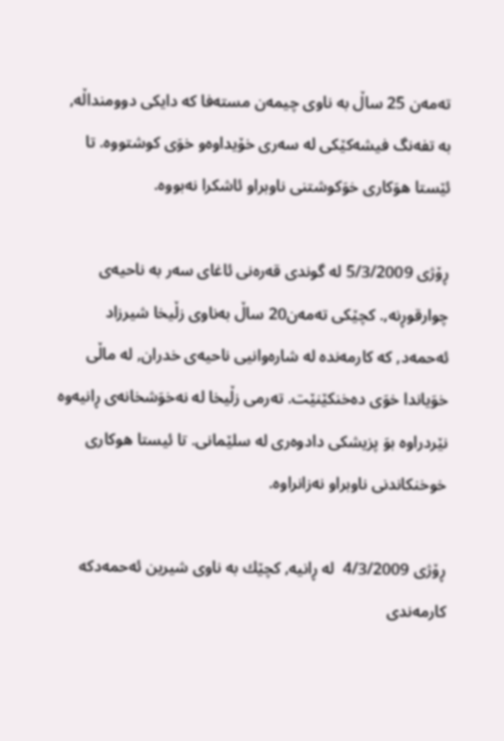ته‌مه‌ن 25 ساڵ به‌ ناوی چیمه‌ن مسته‌فا كه‌ دایكی دوومنداڵه‌, به‌ تفه‌نگ فیشه‌كێكی له‌ سه‌ری خۆیداوه‌و خوَی كوشتووه‌. تا ئێستا هوَكاری خوَكوشتنی ناوبراو ئاشكرا نه‌بووه‌.

ڕۆژی 5/3/2009 له‌ گوندی قه‌ره‌نی ئاغای سه‌ر به‌ ناحیه‌ی‌ چوارقوڕنه‌,. كچێكی ته‌مه‌ن20 ساڵ به‌ناوی‌ زڵیخا شیرزاد ئه‌حمه‌د, كه‌ كارمه‌نده‌ له‌ شاره‌وانیی ناحیه‌ی‌ خدران, له‌ ماڵی خوَیاندا خوَی ده‌خنكێنێت. ته‌رمی زڵیخا له‌ نه‌خوَشخانه‌ی‌ ڕانیه‌وه‌ نێردراوه‌ بوَ پزیشكی‌ دادوه‌ری له‌ سلێمانی. تا ئیستا هوكاری‌ خوخنكاندنی ناوبراو نه‌زانراوه‌.

ڕۆژی 4/3/2009  له‌ ڕانیه‌, كچێك به‌ ناوی‌ شیرین ئه‌حمه‌دكه‌ كارمه‌ندی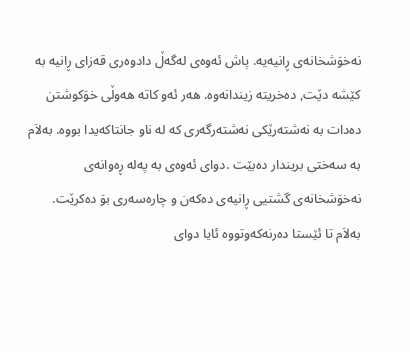نه‌خوَشخانه‌ی ڕانیه‌یه‌. پاش ئه‌وه‌ی له‌گه‌ڵ دادوه‌ری قه‌زای ڕانیه‌ به‌ كێشه‌ دێت, ده‌خریته‌ زیندانه‌وه‌. هه‌ر ئه‌و كاته‌ هه‌وڵی خوَكوشتن ده‌دات به‌ نه‌شته‌رێكی نه‌شته‌رگه‌ری كه‌ له‌ ناو جانتاكه‌یدا بووه‌. به‌لاَم به‌ سه‌ختی بریندار ده‌بێت .دوای ئه‌وه‌ی‌ به‌ په‌له‌ ڕه‌وانه‌ی‌ نه‌خوَشخانه‌ی گشتیی ڕانیه‌ی‌ ده‌كه‌ن و چاره‌سه‌ری بوَ ده‌كرێت. به‌لاَم تا ئێستا ده‌رنه‌كه‌وتووه‌ ئایا دوای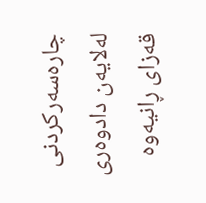چاره‌سه‌ركردنی له‌لایه‌ن دادوه‌ری قه‌زای ڕانیه‌وه‌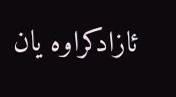ئازادكراوه‌ یان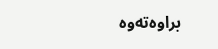براوه‌ته‌وه‌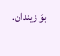بوَ زیندان.